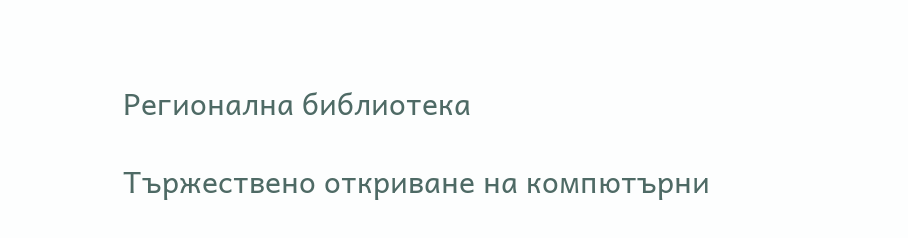Регионална библиотека

Тържествено откриване на компютърни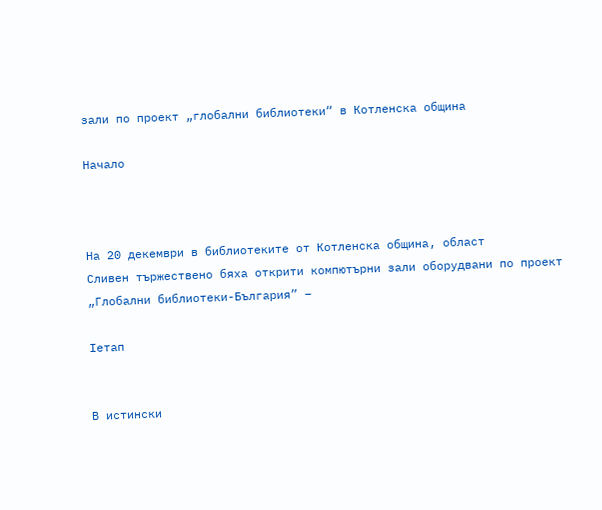зали по проект „глобални библиотеки“ в Котленска община

Начало



На 20 декември в библиотеките от Котленска община, област
Сливен тържествено бяха открити компютърни зали оборудвани по проект
„Глобални библиотеки-България” –

Iетап


В истински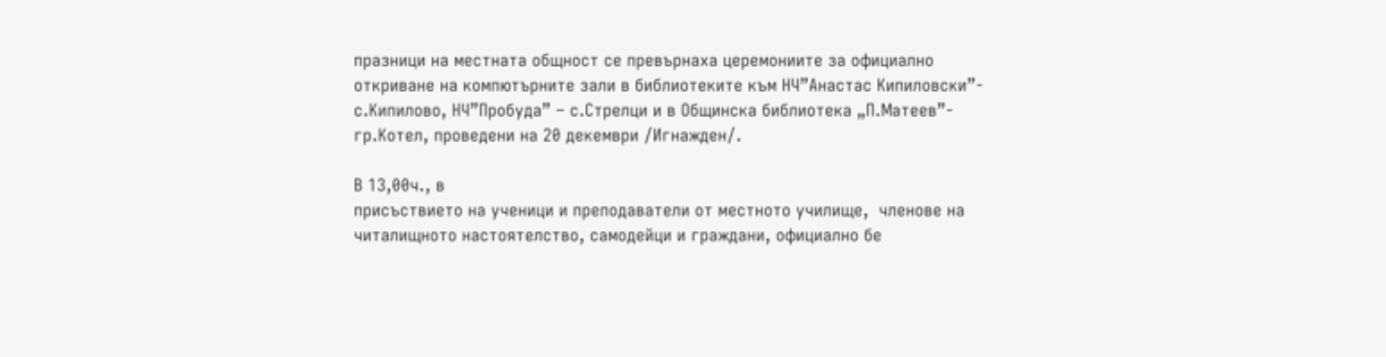празници на местната общност се превърнаха церемониите за официално
откриване на компютърните зали в библиотеките към НЧ”Анастас Кипиловски”-
с.Кипилово, НЧ”Пробуда” – с.Стрелци и в Общинска библиотека „П.Матеев”-
гр.Котел, проведени на 20 декември /Игнажден/.

В 13,00ч., в
присъствието на ученици и преподаватели от местното училище,  членове на
читалищното настоятелство, самодейци и граждани, официално бе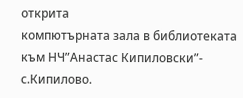открита
компютърната зала в библиотеката към НЧ”Анастас Кипиловски”- с.Кипилово.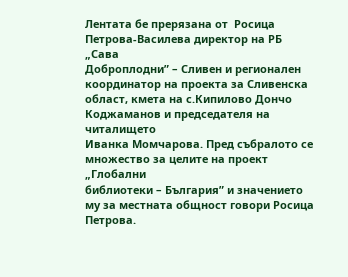Лентата бе прерязана от  Росица Петрова-Василева директор на РБ „Сава
Доброплодни” – Сливен и регионален координатор на проекта за Сливенска
област, кмета на с.Кипилово Дончо Коджаманов и председателя на читалището
Иванка Момчарова. Пред събралото се множество за целите на проект „Глобални
библиотеки – България” и значението му за местната общност говори Росица
Петрова.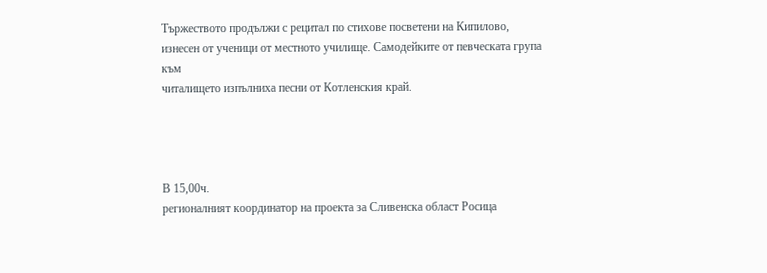Тържеството продължи с рецитал по стихове посветени на Кипилово,
изнесен от ученици от местното училище. Самодейките от певческата група към
читалището изпълниха песни от Котленския край.




В 15,00ч.
регионалният координатор на проекта за Сливенска област Росица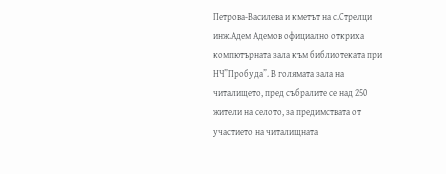Петрова-Василева и кметът на с.Стрелци инж.Адем Адемов официално откриха
компютърната зала към библиотеката при НЧ”Пробуда”. В голямата зала на
читалището, пред събралите се над 250 жители на селото, за предимствата от
участието на читалищната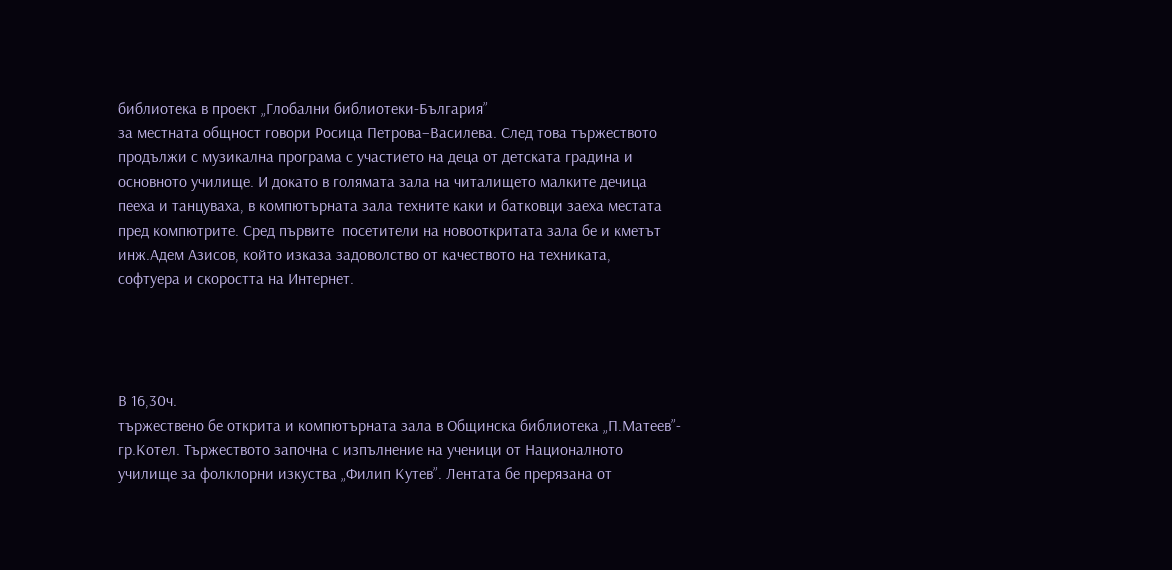библиотека в проект „Глобални библиотеки-България”
за местната общност говори Росица Петрова–Василева. След това тържеството
продължи с музикална програма с участието на деца от детската градина и
основното училище. И докато в голямата зала на читалището малките дечица
пееха и танцуваха, в компютърната зала техните каки и батковци заеха местата
пред компютрите. Сред първите  посетители на новооткритата зала бе и кметът
инж.Адем Азисов, който изказа задоволство от качеството на техниката,
софтуера и скоростта на Интернет.




В 16,30ч.
тържествено бе открита и компютърната зала в Общинска библиотека „П.Матеев”-
гр.Котел. Тържеството започна с изпълнение на ученици от Националното
училище за фолклорни изкуства „Филип Кутев”. Лентата бе прерязана от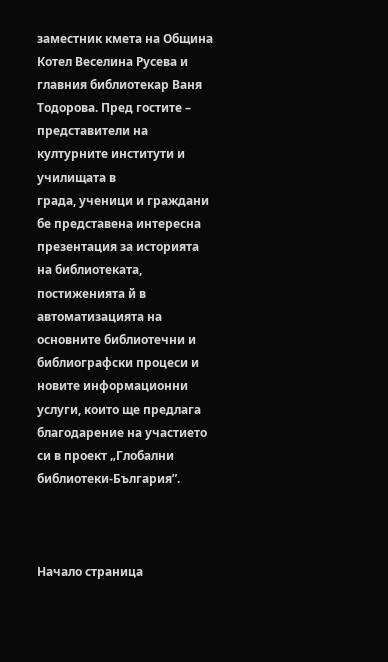заместник кмета на Община Котел Веселина Русева и главния библиотекар Ваня
Тодорова. Пред гостите – представители на културните институти и училищата в
града, ученици и граждани бе представена интересна презентация за историята
на библиотеката, постиженията й в автоматизацията на основните библиотечни и
библиографски процеси и новите информационни услуги, които ще предлага
благодарение на участието си в проект „Глобални библиотеки-България”.



Начало страница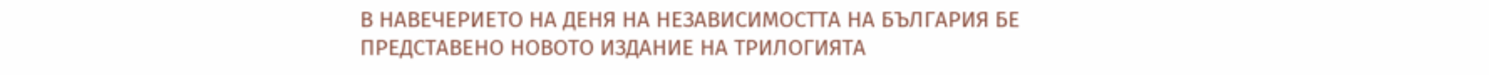В НАВЕЧЕРИЕТО НА ДЕНЯ НА НЕЗАВИСИМОСТТА НА БЪЛГАРИЯ БЕ ПРЕДСТАВЕНО НОВОТО ИЗДАНИЕ НА ТРИЛОГИЯТА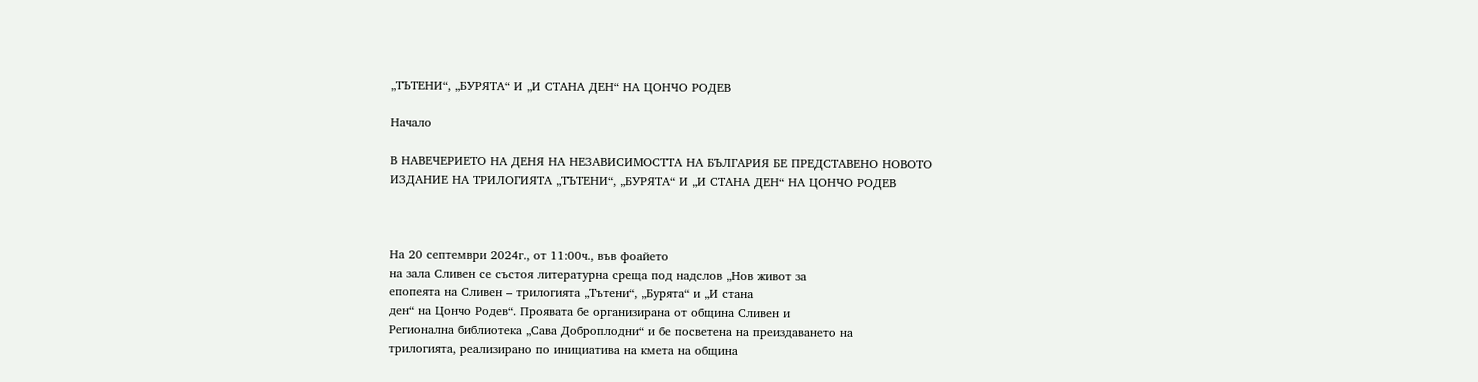„ТЪТЕНИ“, „БУРЯТА“ И „И СТАНА ДЕН“ НА ЦОНЧО РОДЕВ

Начало

В НАВЕЧЕРИЕТО НА ДЕНЯ НА НЕЗАВИСИМОСТТА НА БЪЛГАРИЯ БЕ ПРЕДСТАВЕНО НОВОТО
ИЗДАНИЕ НА ТРИЛОГИЯТА „ТЪТЕНИ“, „БУРЯТА“ И „И СТАНА ДЕН“ НА ЦОНЧО РОДЕВ



На 20 септември 2024г., от 11:00ч., във фоайето
на зала Сливен се състоя литературна среща под надслов „Нов живот за
епопеята на Сливен – трилогията „Тътени“, „Бурята“ и „И стана
ден“ на Цончо Родев“. Проявата бе организирана от община Сливен и
Регионална библиотека „Сава Доброплодни“ и бе посветена на преиздаването на
трилогията, реализирано по инициатива на кмета на община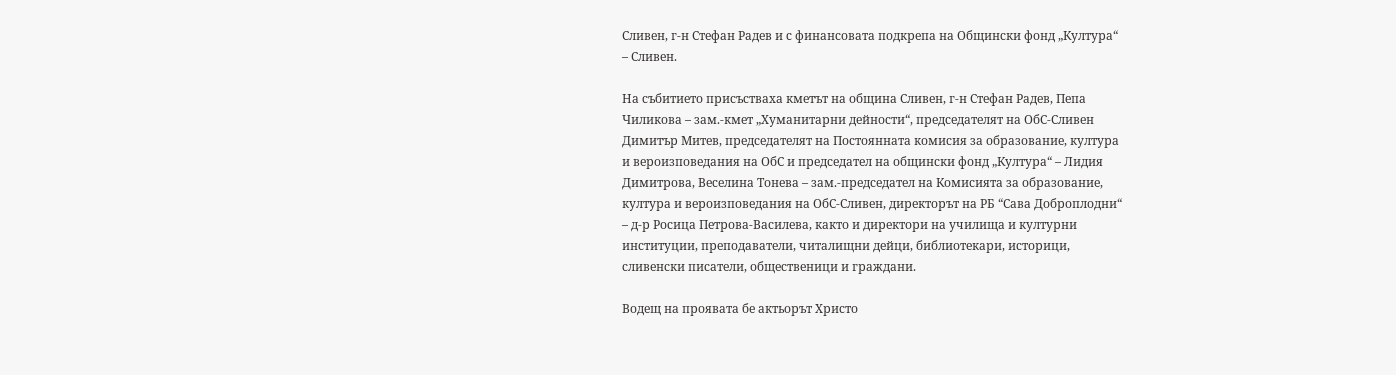Сливен, г-н Стефан Радев и с финансовата подкрепа на Общински фонд „Култура“
– Сливен.

На събитието присъстваха кметът на община Сливен, г-н Стефан Радев, Пепа
Чиликова – зам.-кмет „Хуманитарни дейности“, председателят на ОбС-Сливен
Димитър Митев, председателят на Постоянната комисия за образование, култура
и вероизповедания на ОбС и председател на общински фонд „Култура“ – Лидия
Димитрова, Веселина Тонева – зам.-председател на Комисията за образование,
култура и вероизповедания на ОбС-Сливен, директорът на РБ “Сава Доброплодни“
– д-р Росица Петрова-Василева, както и директори на училища и културни
институции, преподаватели, читалищни дейци, библиотекари, историци,
сливенски писатели, общественици и граждани.

Водещ на проявата бе актьорът Христо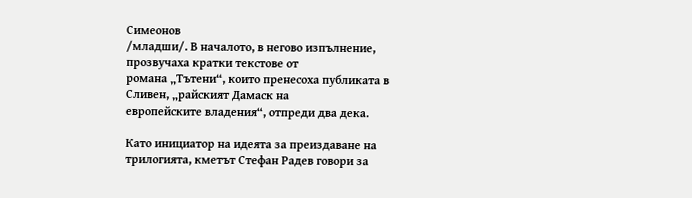Симеонов
/младши/. В началото, в негово изпълнение, прозвучаха кратки текстове от
романа „Тътени“, които пренесоха публиката в Сливен, „райският Дамаск на
европейските владения“, отпреди два дека.

Като инициатор на идеята за преиздаване на
трилогията, кметът Стефан Радев говори за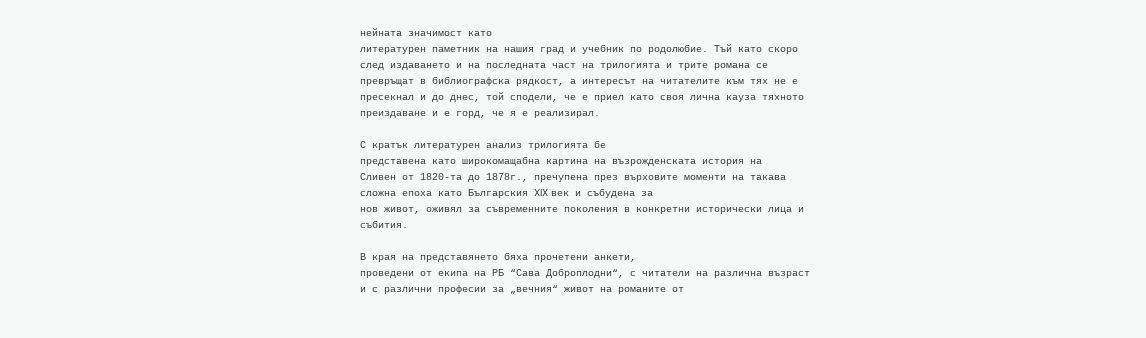нейната значимост като
литературен паметник на нашия град и учебник по родолюбие. Тъй като скоро
след издаването и на последната част на трилогията и трите романа се
превръщат в библиографска рядкост, а интересът на читателите към тях не е
пресекнал и до днес, той сподели, че е приел като своя лична кауза тяхното
преиздаване и е горд, че я е реализирал.

С кратък литературен анализ трилогията бе
представена като широкомащабна картина на възрожденската история на
Сливен от 1820-та до 1878г., пречупена през върховите моменти на такава
сложна епоха като Българския XIX век и събудена за
нов живот, оживял за съвременните поколения в конкретни исторически лица и
събития.

В края на представянето бяха прочетени анкети,
проведени от екипа на РБ “Сава Доброплодни“, с читатели на различна възраст
и с различни професии за „вечния“ живот на романите от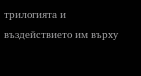трилогията и
въздействието им върху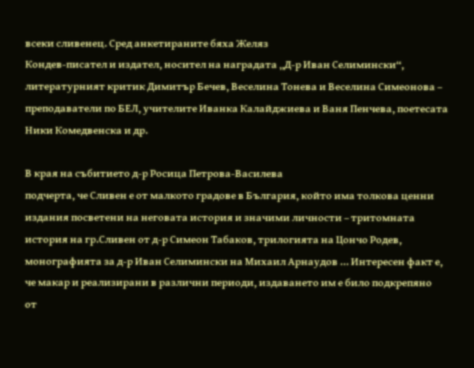всеки сливенец. Сред анкетираните бяха Желяз
Кондев-писател и издател, носител на наградата „Д-р Иван Селимински“,
литературният критик Димитър Бечев, Веселина Тонева и Веселина Симеонова –
преподаватели по БЕЛ, учителите Иванка Калайджиева и Ваня Пенчева, поетесата
Ники Комедвенска и др.

В края на събитието д-р Росица Петрова-Василева
подчерта, че Сливен е от малкото градове в България, който има толкова ценни
издания посветени на неговата история и значими личности – тритомната
история на гр.Сливен от д-р Симеон Табаков, трилогията на Цончо Родев,
монографията за д-р Иван Селимински на Михаил Арнаудов … Интересен факт е,
че макар и реализирани в различни периоди, издаването им е било подкрепяно
от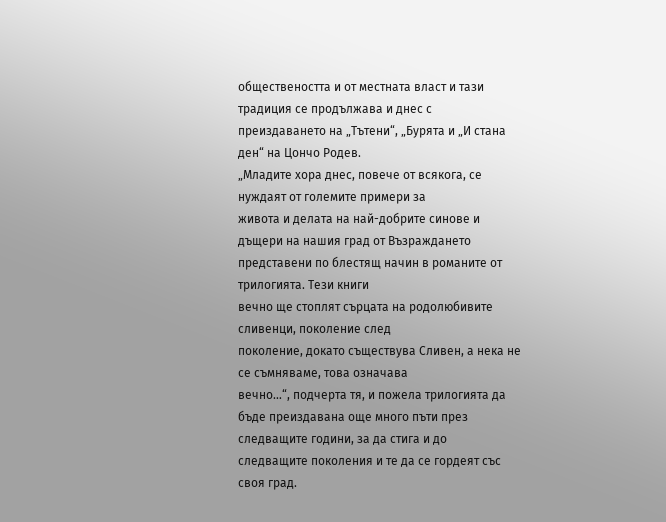обществеността и от местната власт и тази традиция се продължава и днес с
преиздаването на „Тътени“, „Бурята и „И стана ден“ на Цончо Родев.
„Младите хора днес, повече от всякога, се нуждаят от големите примери за
живота и делата на най-добрите синове и дъщери на нашия град от Възраждането
представени по блестящ начин в романите от трилогията. Тези книги
вечно ще стоплят сърцата на родолюбивите сливенци, поколение след
поколение, докато съществува Сливен, а нека не се съмняваме, това означава
вечно…“, подчерта тя, и пожела трилогията да
бъде преиздавана още много пъти през следващите години, за да стига и до
следващите поколения и те да се гордеят със своя град.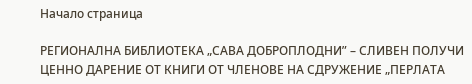Начало страница

РЕГИОНАЛНА БИБЛИОТЕКА „САВА ДОБРОПЛОДНИ” – СЛИВЕН ПОЛУЧИ ЦЕННО ДАРЕНИЕ ОТ КНИГИ ОТ ЧЛЕНОВЕ НА СДРУЖЕНИЕ „ПЕРЛАТА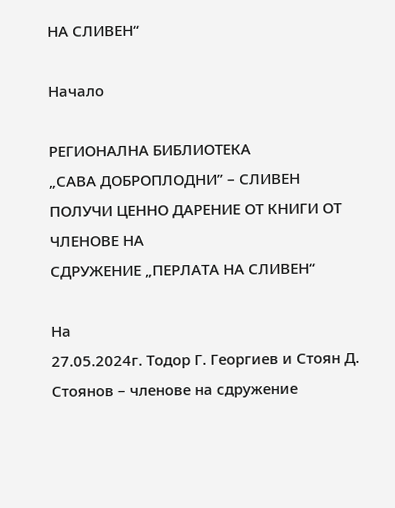НА СЛИВЕН“

Начало

РЕГИОНАЛНА БИБЛИОТЕКА
„САВА ДОБРОПЛОДНИ” – СЛИВЕН ПОЛУЧИ ЦЕННО ДАРЕНИЕ ОТ КНИГИ ОТ ЧЛЕНОВЕ НА
СДРУЖЕНИЕ „ПЕРЛАТА НА СЛИВЕН“

На
27.05.2024г. Тодор Г. Георгиев и Стоян Д. Стоянов – членове на сдружение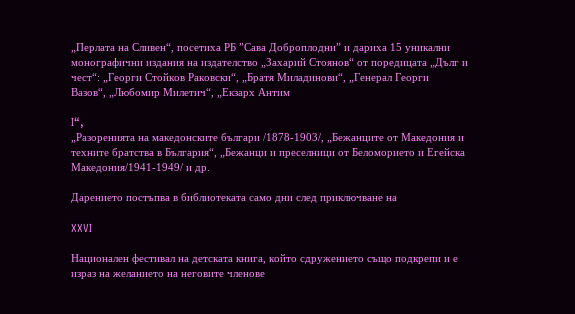„Перлата на Сливен“, посетиха РБ ”Сава Доброплодни” и дариха 15 уникални
монографични издания на издателство „Захарий Стоянов“ от поредицата „Дълг и
чест“: „Георги Стойков Раковски“, „Братя Миладинови“, „Генерал Георги
Вазов“, „Любомир Милетич“, „Екзарх Антим

I“,
„Разоренията на македонските българи /1878-1903/, „Бежанците от Македония и
техните братства в България“, „Бежанци и преселници от Беломорието и Егейска
Македония/1941-1949/ и др.

Дарението постъпва в библиотеката само дни след приключване на

XXVI

Национален фестивал на детската книга, който сдружението също подкрепи и е
израз на желанието на неговите членове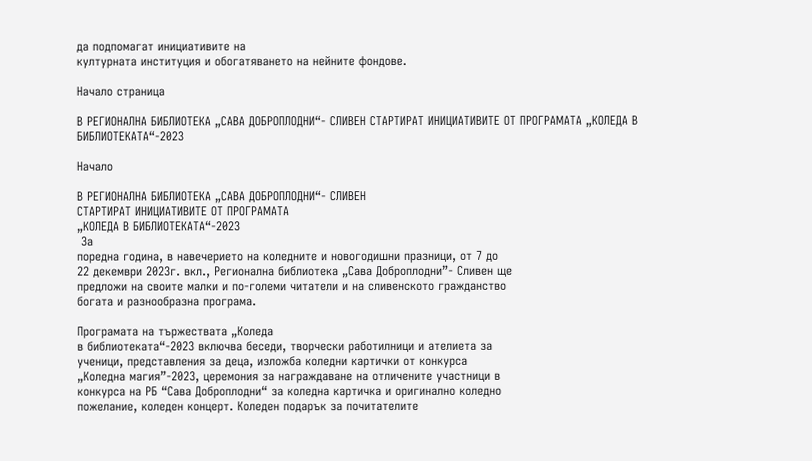да подпомагат инициативите на
културната институция и обогатяването на нейните фондове.

Начало страница

В РЕГИОНАЛНА БИБЛИОТЕКА „САВА ДОБРОПЛОДНИ“- СЛИВЕН СТАРТИРАТ ИНИЦИАТИВИТЕ ОТ ПРОГРАМАТА „КОЛЕДА В БИБЛИОТЕКАТА“-2023

Начало

В РЕГИОНАЛНА БИБЛИОТЕКА „САВА ДОБРОПЛОДНИ“- СЛИВЕН
СТАРТИРАТ ИНИЦИАТИВИТЕ ОТ ПРОГРАМАТА
„КОЛЕДА В БИБЛИОТЕКАТА“-2023
 За
поредна година, в навечерието на коледните и новогодишни празници, от 7 до
22 декември 2023г. вкл., Регионална библиотека „Сава Доброплодни”- Сливен ще
предложи на своите малки и по-големи читатели и на сливенското гражданство
богата и разнообразна програма.

Програмата на тържествата „Коледа
в библиотеката“-2023 включва беседи, творчески работилници и ателиета за
ученици, представления за деца, изложба коледни картички от конкурса
„Коледна магия”-2023, церемония за награждаване на отличените участници в
конкурса на РБ “Сава Доброплодни“ за коледна картичка и оригинално коледно
пожелание, коледен концерт. Коледен подарък за почитателите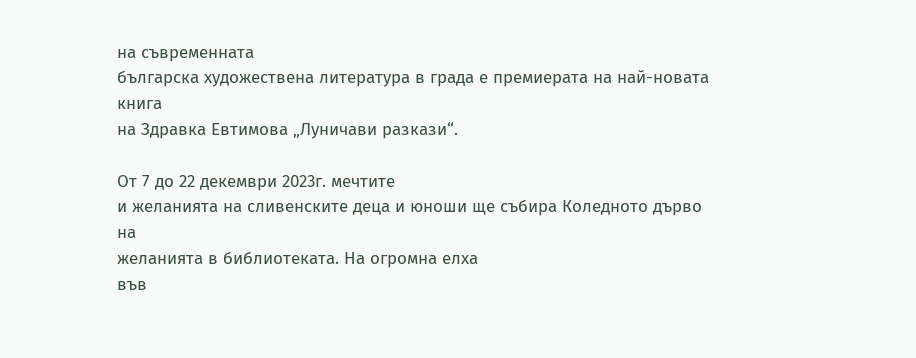на съвременната
българска художествена литература в града е премиерата на най-новата книга
на Здравка Евтимова „Луничави разкази“.

От 7 до 22 декември 2023г. мечтите
и желанията на сливенските деца и юноши ще събира Коледното дърво на
желанията в библиотеката. На огромна елха
във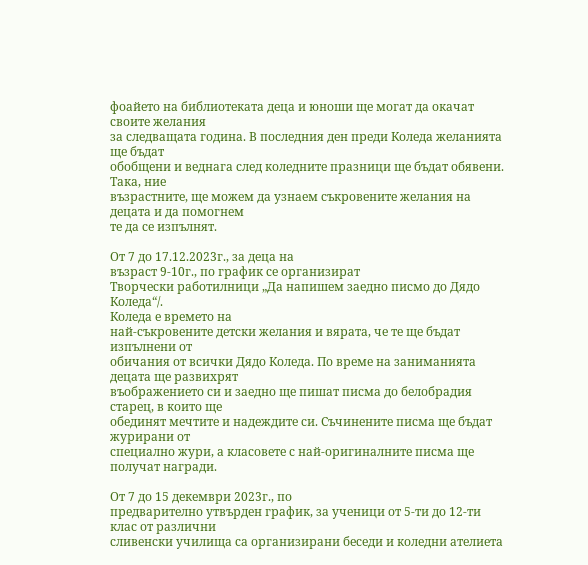фоайето на библиотеката деца и юноши ще могат да окачат своите желания
за следващата година. В последния ден преди Коледа желанията ще бъдат
обобщени и веднага след коледните празници ще бъдат обявени. Така, ние
възрастните, ще можем да узнаем съкровените желания на децата и да помогнем
те да се изпълнят.

От 7 до 17.12.2023г., за деца на
възраст 9-10г., по график се организират
Творчески работилници „Да напишем заедно писмо до Дядо Коледа“/.
Коледа е времето на
най-съкровените детски желания и вярата, че те ще бъдат изпълнени от
обичания от всички Дядо Коледа. По време на заниманията децата ще развихрят
въображението си и заедно ще пишат писма до белобрадия старец, в които ще
обединят мечтите и надеждите си. Съчинените писма ще бъдат журирани от
специално жури, а класовете с най-оригиналните писма ще получат награди.

От 7 до 15 декември 2023г., по
предварително утвърден график, за ученици от 5-ти до 12-ти клас от различни
сливенски училища са организирани беседи и коледни ателиета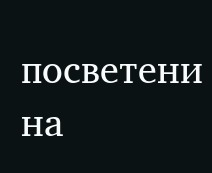посветени на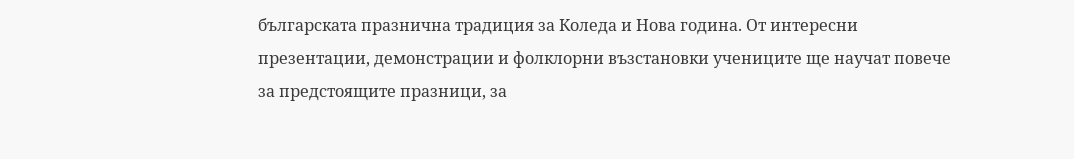българската празнична традиция за Коледа и Нова година. От интересни
презентации, демонстрации и фолклорни възстановки учениците ще научат повече
за предстоящите празници, за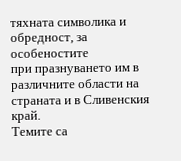тяхната символика и обредност, за особеностите
при празнуването им в различните области на страната и в Сливенския край.
Темите са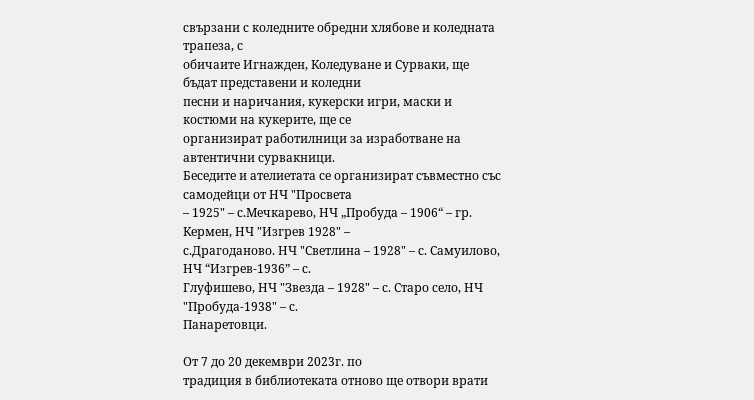свързани с коледните обредни хлябове и коледната трапеза, с
обичаите Игнажден, Коледуване и Сурваки, ще бъдат представени и коледни
песни и наричания, кукерски игри, маски и костюми на кукерите, ще се
организират работилници за изработване на автентични сурвакници.
Беседите и ателиетата се организират съвместно със самодейци от НЧ "Просвета
– 1925" – с.Мечкарево, НЧ „Пробуда – 1906“ – гр. Кермен, НЧ "Изгрев 1928" –
с.Драгоданово. НЧ "Светлина – 1928" – с. Самуилово, НЧ “Изгрев-1936” – с.
Глуфишево, НЧ "Звезда – 1928" – с. Старо село, НЧ "Пробуда-1938" – с.
Панаретовци.

От 7 до 20 декември 2023г. по
традиция в библиотеката отново ще отвори врати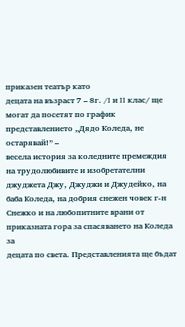приказен театър като
децата на възраст 7 – 8г. /I и II клас/ ще
могат да посетят по график представлението „Дядо Коледа, не остарявай!” –
весела история за коледните премеждия на трудолюбивите и изобретателни
джуджета Джу, Джуджи и Джудейко, на баба Коледа, на добрия снежен човек г-н
Снежко и на любопитните врани от приказната гора за спасяването на Коледа за
децата по света. Представленията ще бъдат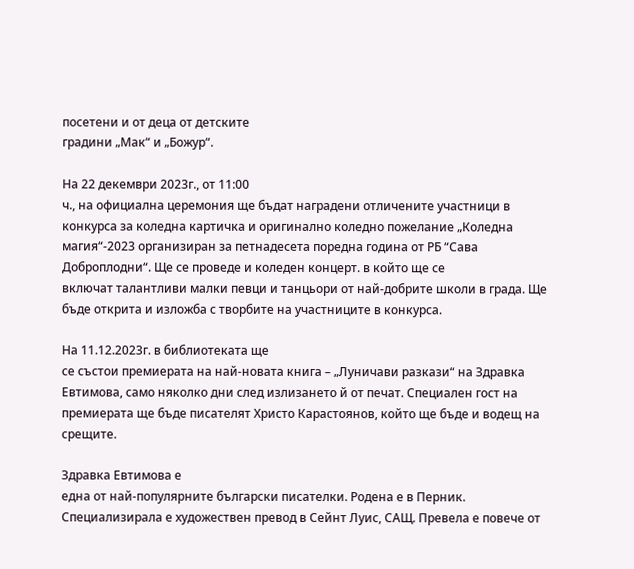посетени и от деца от детските
градини „Мак“ и „Божур“.

На 22 декември 2023г., от 11:00
ч., на официална церемония ще бъдат наградени отличените участници в
конкурса за коледна картичка и оригинално коледно пожелание „Коледна
магия“-2023 организиран за петнадесета поредна година от РБ “Сава
Доброплодни“. Ще се проведе и коледен концерт. в който ще се
включат талантливи малки певци и танцьори от най-добрите школи в града. Ще
бъде открита и изложба с творбите на участниците в конкурса.

На 11.12.2023г. в библиотеката ще
се състои премиерата на най-новата книга – „Луничави разкази“ на Здравка
Евтимова, само няколко дни след излизането й от печат. Специален гост на
премиерата ще бъде писателят Христо Карастоянов, който ще бъде и водещ на
срещите.

Здравка Евтимова е
една от най-популярните български писателки. Родена е в Перник.
Специализирала е художествен превод в Сейнт Луис, САЩ. Превела е повече от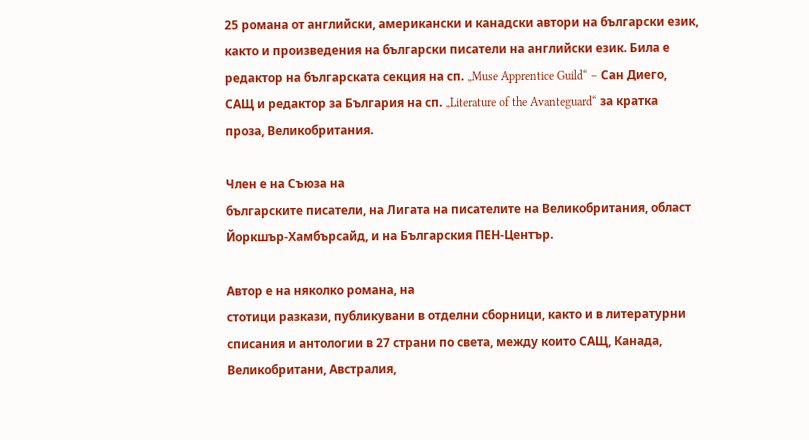25 романа от английски, американски и канадски автори на български език,
както и произведения на български писатели на английски език. Била е
редактор на българската секция на сп. „Muse Apprentice Guild“ – Сан Диего,
САЩ и редактор за България на сп. „Literature of the Avanteguard“ за кратка
проза, Великобритания.

Член е на Съюза на
българските писатели, на Лигата на писателите на Великобритания, област
Йоркшър-Хамбърсайд, и на Българския ПЕН-Център.

Автор е на няколко романа, на
стотици разкази, публикувани в отделни сборници, както и в литературни
списания и антологии в 27 страни по света, между които САЩ, Канада,
Великобритани, Австралия,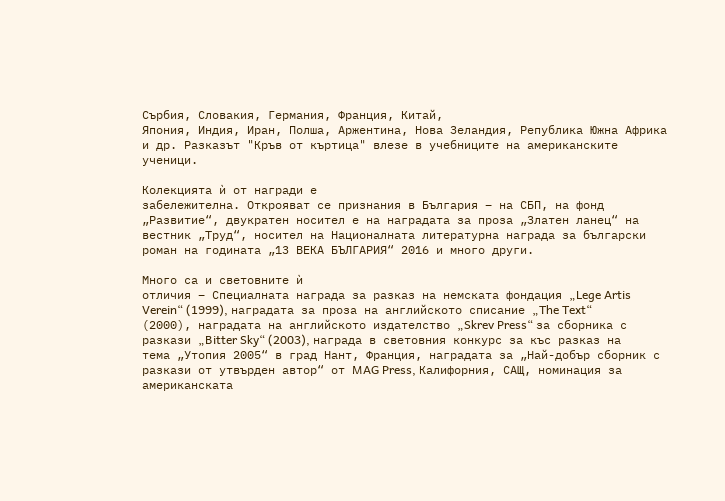Сърбия, Словакия, Германия, Франция, Китай,
Япония, Индия, Иран, Полша, Аржентина, Нова Зеландия, Република Южна Африка
и др. Разказът "Кръв от къртица" влезе в учебниците на американските
ученици.

Колекцията ѝ от награди е
забележителна. Открояват се признания в България – на СБП, на фонд
„Развитие“, двукратен носител е на наградата за проза „Златен ланец“ на
вестник „Труд“, носител на Националната литературна награда за български
роман на годината „13 ВЕКА БЪЛГАРИЯ“ 2016 и много други.

Много са и световните ѝ
отличия – Специалната награда за разказ на немската фондация „Lege Artis
Verein“ (1999), наградата за проза на английското списание „The Text“
(2000), наградата на английското издателство „Skrev Press“ за сборника с
разкази „Bitter Sky“ (2003), награда в световния конкурс за къс разказ на
тема „Утопия 2005“ в град Нант, Франция, наградата за „Най-добър сборник с
разкази от утвърден автор“ от MAG Press, Калифорния, САЩ, номинация за
американската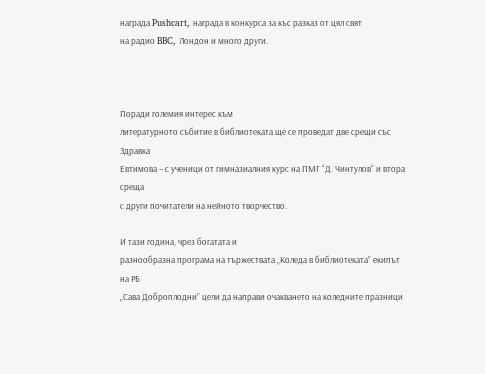награда Pushcart, награда в конкурса за къс разказ от цял свят
на радио BBC, Лондон и много други.



Поради големия интерес към
литературното събитие в библиотеката ще се проведат две срещи със Здравка
Евтимова – с ученици от гимназиалния курс на ПМГ “Д. Чинтулов“ и втора среща
с други почитатели на нейното творчество.

И тази година, чрез богатата и
разнообразна програма на тържествата „Коледа в библиотеката” екипът на РБ
„Сава Доброплодни” цели да направи очакването на коледните празници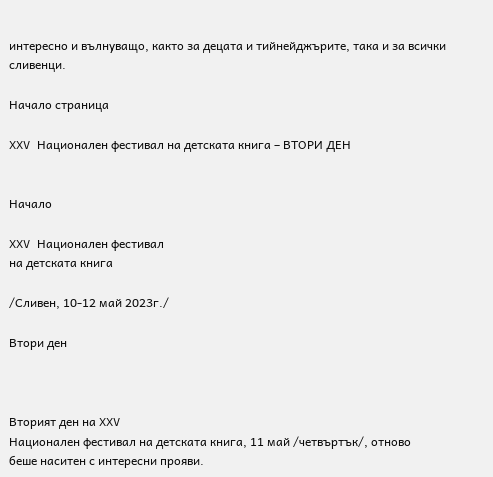интересно и вълнуващо, както за децата и тийнейджърите, така и за всички
сливенци.

Начало страница

XXV Национален фестивал на детската книга – ВТОРИ ДЕН


Начало

XXV Национален фестивал
на детската книга

/Сливен, 10-12 май 2023г./

Втори ден



Вторият ден на XXV
Национален фестивал на детската книга, 11 май /четвъртък/, отново
беше наситен с интересни прояви.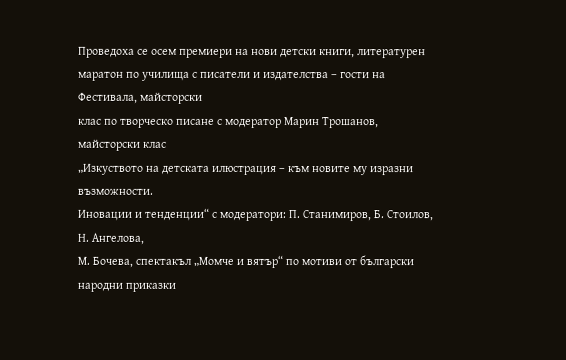Проведоха се осем премиери на нови детски книги, литературeн
маратон по училища с писатели и издателства – гости на Фестивала, майсторски
клас по творческо писане с модератор Марин Трошанов, майсторски клас
„Изкуството на детската илюстрация – към новите му изразни възможности.
Иновации и тенденции“ с модератори: П. Станимиров, Б. Стоилов, Н. Ангелова,
М. Бочева, спектакъл „Момче и вятър“ по мотиви от български народни приказки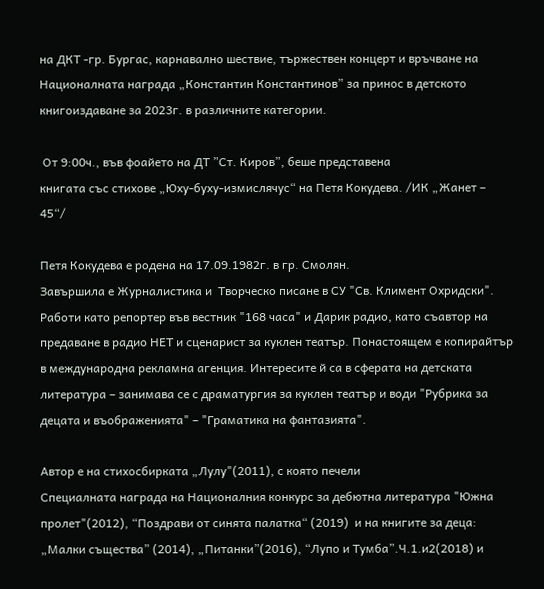на ДКТ -гр. Бургас, карнавално шествие, тържествен концерт и връчване на
Националната награда „Константин Константинов” за принос в детското
книгоиздаване за 2023г. в различните категории.

 От 9:00ч., във фоайето на ДТ ”Ст. Киров”, беше представена
книгата със стихове „Юху-буху-измислячус“ на Петя Кокудева. /ИК „Жанет –
45“/

Петя Кокудева е родена на 17.09.1982г. в гр. Смолян.
Завършила е Журналистика и  Творческо писане в СУ "Св. Климент Охридски".
Работи като репортер във вестник "168 часа" и Дарик радио, като съавтор на
предаване в радио НЕТ и сценарист за куклен театър. Понастоящем е копирайтър
в международна рекламна агенция. Интересите й са в сферата на детската
литература – занимава се с драматургия за куклен театър и води "Рубрика за
децата и въображенията" – "Граматика на фантазията".

Aвтор е на стихосбирката „Лулу"(2011), с която печели
Специалната награда на Националния конкурс за дебютна литература "Южна
пролет"(2012), “Поздрави от синята палатка“ (2019)  и на книгите за деца:
„Малки същества” (2014), „Питанки”(2016), “Лупо и Тумба”.Ч.1.и2(2018) и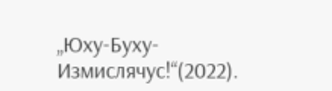„Юху-Буху-Измислячус!“(2022).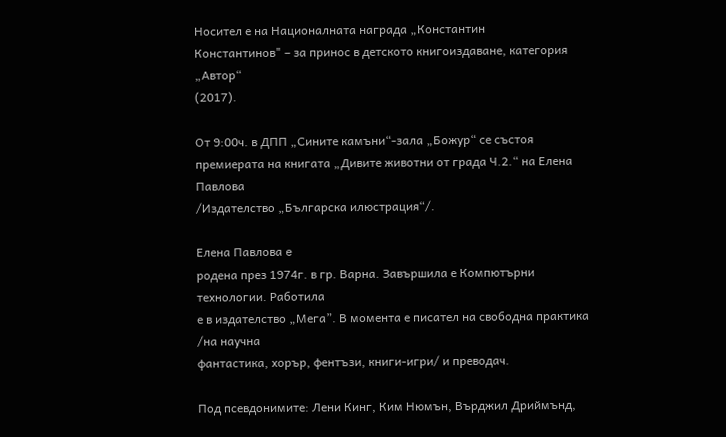Носител е на Националната награда „Константин
Константинов" – за принос в детското книгоиздаване, категория „Автор“
(2017).

От 9:00ч. в ДПП „Сините камъни“-зала „Божур“ се състоя
премиерата на книгата „Дивите животни от града Ч.2.“ на Елена Павлова
/Издателство „Българска илюстрация“/.

Елена Павлова e
родена през 1974г. в гр. Варна. Завършила е Компютърни технологии. Работила
е в издателство „Мега”. В момента е писател на свободна практика  /на научна
фантастика, хорър, фентъзи, книги-игри/ и преводач.

Под псевдонимите: Лени Кинг, Ким Нюмън, Върджил Дриймънд,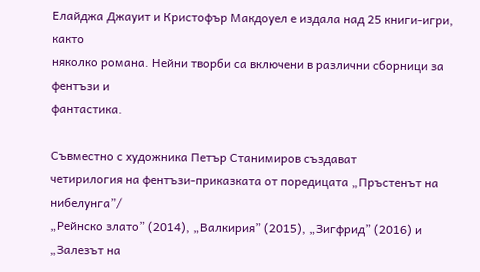Елайджа Джауит и Кристофър Макдоуел е издала над 25 книги-игри, както
няколко романа. Нейни творби са включени в различни сборници за фентъзи и
фантастика.

Съвместно с художника Петър Станимиров създават
четирилогия на фентъзи-приказката от поредицата „Пръстенът на нибелунга”/
„Рейнско злато” (2014), „Валкирия” (2015), „Зигфрид” (2016) и „Залезът на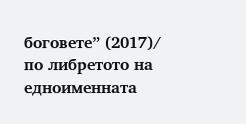боговете” (2017)/ по либретото на едноименната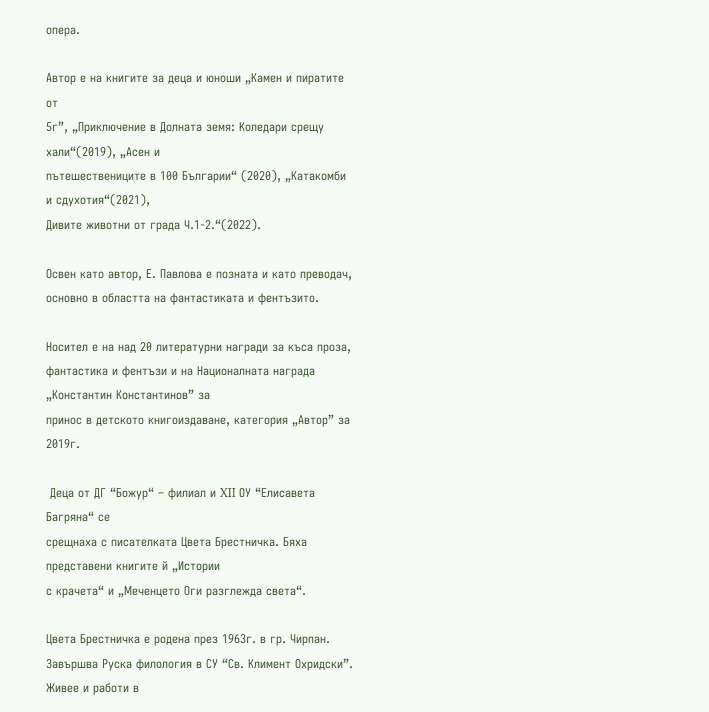опера.

Автор е на книгите за деца и юноши „Камен и пиратите от
5г”, „Приключение в Долната земя: Коледари срещу хали“(2019), „Асен и
пътешествениците в 100 Българии“ (2020), „Катакомби и сдухотия“(2021),
Дивите животни от града Ч.1-2.“(2022).

Освен като автор, Е. Павлова е позната и като преводач,
основно в областта на фантастиката и фентъзито.

Носител е на над 20 литературни награди за къса проза,
фантастика и фентъзи и на Националната награда „Константин Константинов” за
принос в детското книгоиздаване, категория „Автор” за 2019г.

 Деца от ДГ “Божур“ – филиал и XII ОУ “Елисавета Багряна“ се
срещнаха с писателката Цвета Брестничка. Бяха представени книгите й „Истории
с крачета“ и „Меченцето Оги разглежда света“.

Цвета Брестничка е родена през 1963г. в гр. Чирпан.
Завършва Руска филология в СУ “Св. Климент Охридски”. Живее и работи в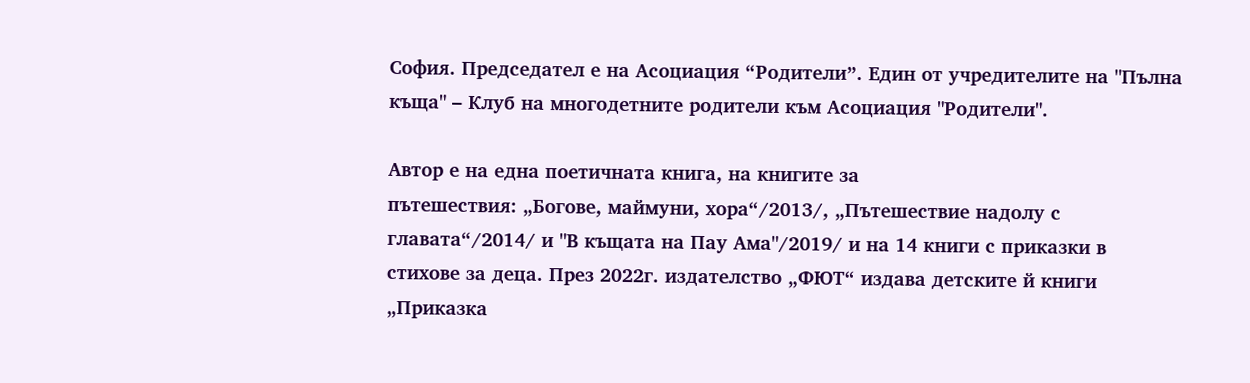София. Председател е на Асоциация “Родители”. Един от учредителите на "Пълна
къща" – Клуб на многодетните родители към Асоциация "Родители".

Автор е на една поетичната книга, на книгите за
пътешествия: „Богове, маймуни, хора“/2013/, „Пътешествие надолу с
главата“/2014/ и "В къщата на Пау Ама"/2019/ и на 14 книги с приказки в
стихове за деца. През 2022г. издателство „ФЮТ“ издава детските й книги
„Приказка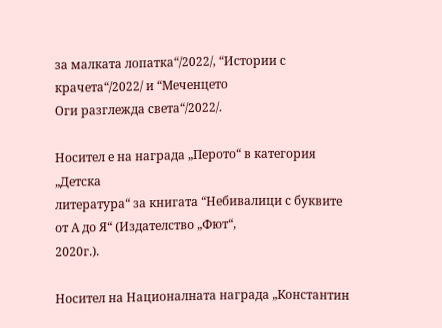за малката лопатка“/2022/, “Истории с крачета“/2022/ и “Меченцето
Оги разглежда света“/2022/.

Носител е на награда „Перото“ в категория „Детска
литература“ за книгата “Небивалици с буквите от А до Я“ (Издателство „Фют“,
2020г.).

Носител на Националната награда „Константин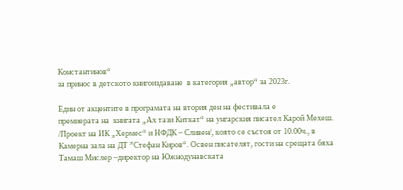Константинов“
за принос в детското книгоиздаване  в категория „автор“ за 2023г.

Един от акцентите в програмата на втория ден на фестивала е
премиерата на  книгата „Ах тази Киткат“ на унгарския писател Карой Мехеш.
/Проект на ИК „Хермес“ и НФДК – Сливен/, която се състоя от 10.00ч., в
Камерна зала на ДТ ”Стефан Киров“. Освен писателят, гости на срещата бяха
Тамаш Мислер –директор на Южнодунавската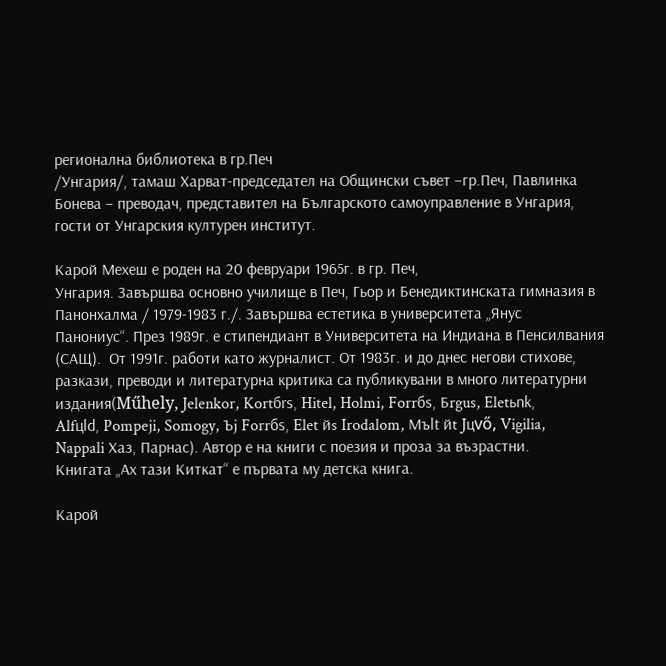регионална библиотека в гр.Печ
/Унгария/, тамаш Харват-председател на Общински съвет –гр.Печ, Павлинка
Бонева – преводач, представител на Българското самоуправление в Унгария,
гости от Унгарския културен институт.

Карой Мехеш е роден на 20 февруари 1965г. в гр. Печ,
Унгария. Завършва основно училище в Печ, Гьор и Бенедиктинската гимназия в
Панонхалма / 1979-1983 г./. Завършва естетика в университета „Янус
Панониус“. През 1989г. е стипендиант в Университета на Индиана в Пенсилвания
(САЩ).  От 1991г. работи като журналист. От 1983г. и до днес негови стихове,
разкази, преводи и литературна критика са публикувани в много литературни
издания(Műhely, Jelenkor, Kortбrs, Hitel, Holmi, Forrбs, Бrgus, Eletьnk,
Alfцld, Pompeji, Somogy, Ъj Forrбs, Elet йs Irodalom, Mъlt йt Jцvő, Vigilia,
Nappali Хаз, Парнас). Автор е на книги с поезия и проза за възрастни.
Книгата „Ах тази Киткат“ е първата му детска книга.

Карой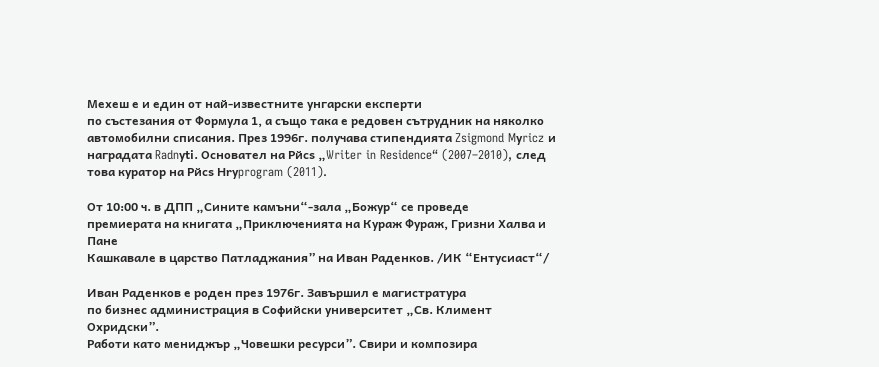Мехеш е и един от най-известните унгарски експерти
по състезания от Формула 1, а също така е редовен сътрудник на няколко
автомобилни списания. През 1996г. получава стипендията Zsigmond Mуricz и
наградата Radnуti. Основател на Pйcs „Writer in Residence“ (2007–2010), след
това куратор на Pйcs Нrуprogram (2011).

От 10:00 ч. в ДПП „Сините камъни“-зала „Божур“ се проведе
премиерата на книгата „Приключенията на Кураж Фураж, Гризни Халва и Пане
Кашкавале в царство Патладжания” на Иван Раденков. /ИК “Ентусиаст“/

Иван Раденков е роден през 1976г. Завършил е магистратура
по бизнес администрация в Софийски университет „Св. Климент Охридски”.
Работи като мениджър „Човешки ресурси”. Свири и композира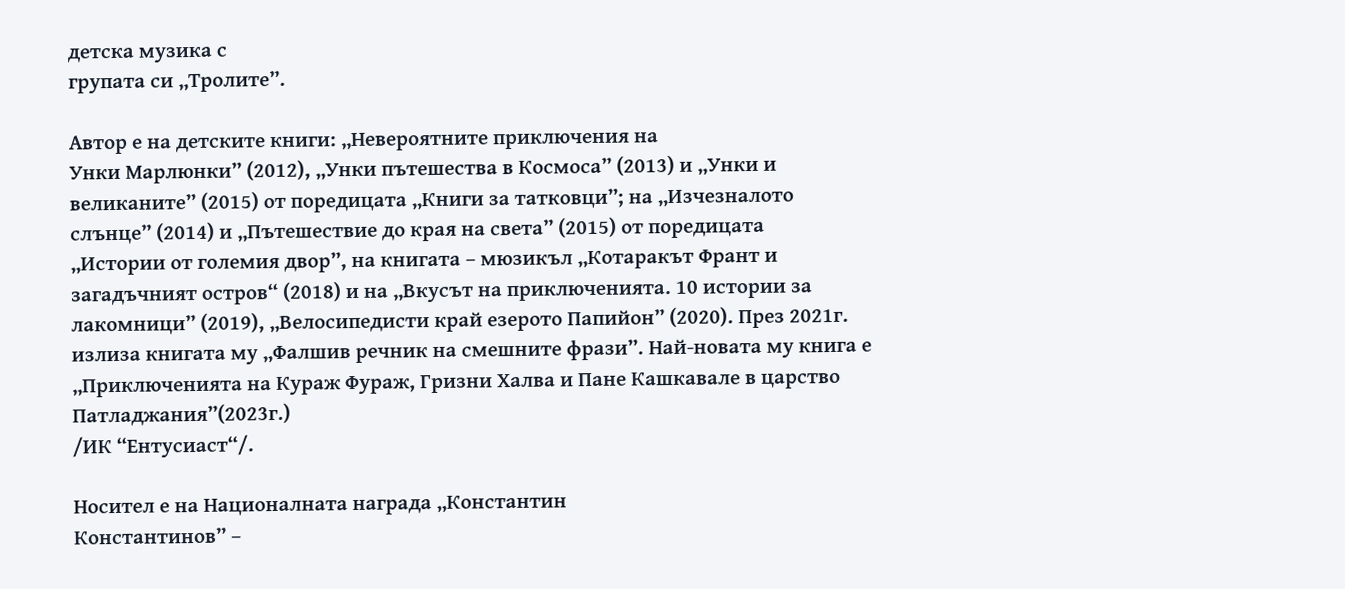детска музика с
групата си „Тролите”.

Автор е на детските книги: „Невероятните приключения на
Унки Марлюнки” (2012), „Унки пътешества в Космоса” (2013) и „Унки и
великаните” (2015) от поредицата „Книги за татковци”; на „Изчезналото
слънце” (2014) и „Пътешествие до края на света” (2015) от поредицата
„Истории от големия двор”, на книгата – мюзикъл „Котаракът Франт и
загадъчният остров“ (2018) и на „Вкусът на приключенията. 10 истории за
лакомници” (2019), „Велосипедисти край езерото Папийон” (2020). През 2021г.
излиза книгата му „Фалшив речник на смешните фрази”. Най-новата му книга е
„Приключенията на Кураж Фураж, Гризни Халва и Пане Кашкавале в царство
Патладжания”(2023г.)
/ИК “Ентусиаст“/.

Носител е на Националната награда „Константин
Константинов” –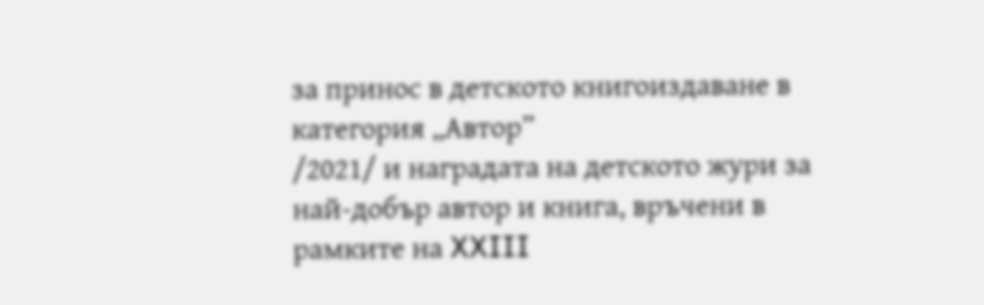за принос в детското книгоиздаване в категория „Автор”
/2021/ и наградата на детското жури за най-добър автор и книга, връчени в
рамките на XXIII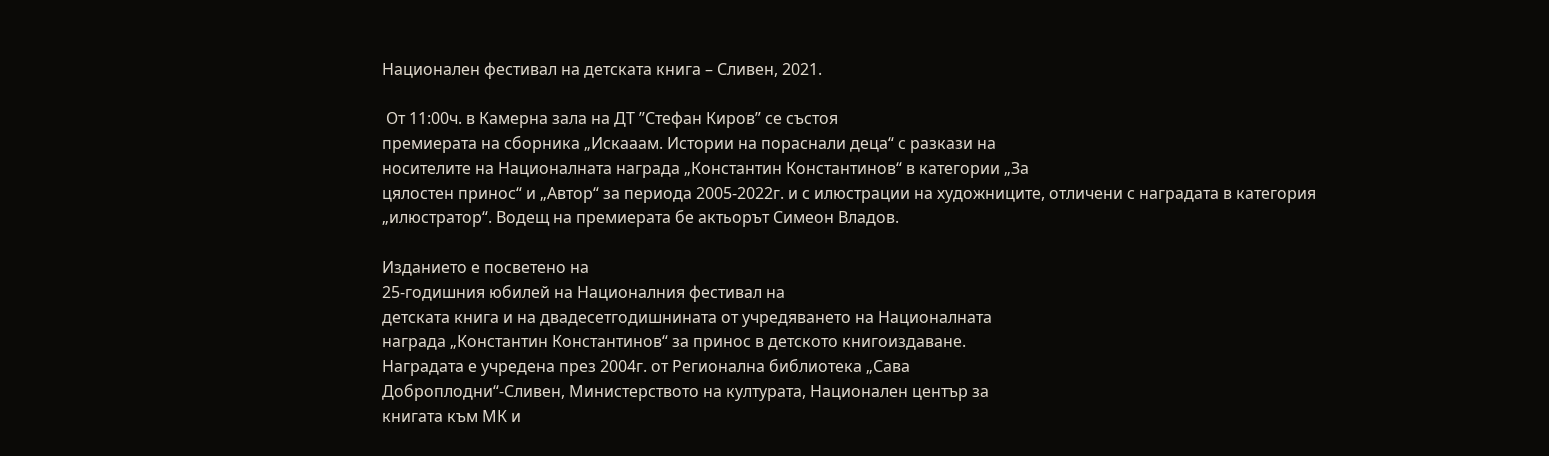Национален фестивал на детската книга – Сливен, 2021.

 От 11:00ч. в Камерна зала на ДТ ”Стефан Киров” се състоя
премиерата на сборника „Искааам. Истории на пораснали деца“ с разкази на
носителите на Националната награда „Константин Константинов“ в категории „За
цялостен принос“ и „Автор“ за периода 2005-2022г. и с илюстрации на художниците, отличени с наградата в категория
„илюстратор“. Водещ на премиерата бе актьорът Симеон Владов.

Изданието е посветено на
25-годишния юбилей на Националния фестивал на
детската книга и на двадесетгодишнината от учредяването на Националната
награда „Константин Константинов“ за принос в детското книгоиздаване.
Наградата е учредена през 2004г. от Регионална библиотека „Сава
Доброплодни“-Сливен, Министерството на културата, Национален център за
книгата към МК и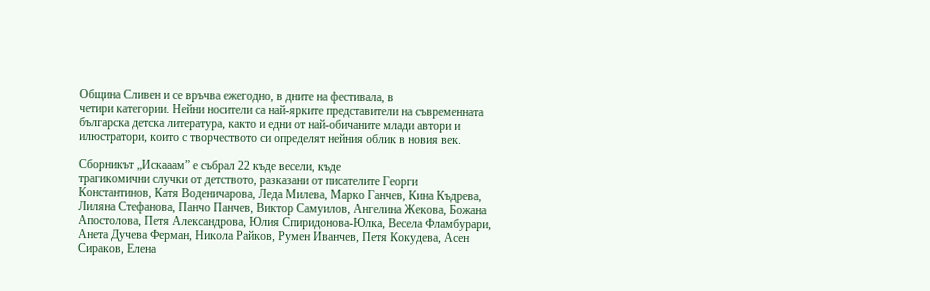Община Сливен и се връчва ежегодно, в дните на фестивала, в
четири категории. Нейни носители са най-ярките представители на съвременната
българска детска литература, както и едни от най-обичаните млади автори и
илюстратори, които с творчеството си определят нейния облик в новия век.

Сборникът „Искааам” е събрал 22 къде весели, къде
трагикомични случки от детството, разказани от писателите Георги
Константинов, Катя Воденичарова, Леда Милева, Марко Ганчев, Кина Къдрева,
Лиляна Стефанова, Панчо Панчев, Виктор Самуилов, Ангелина Жекова, Божана
Апостолова, Петя Александрова, Юлия Спиридонова-Юлка, Весела Фламбурари,
Анета Дучева Ферман, Никола Райков, Румен Иванчев, Петя Кокудева, Асен
Сираков, Елена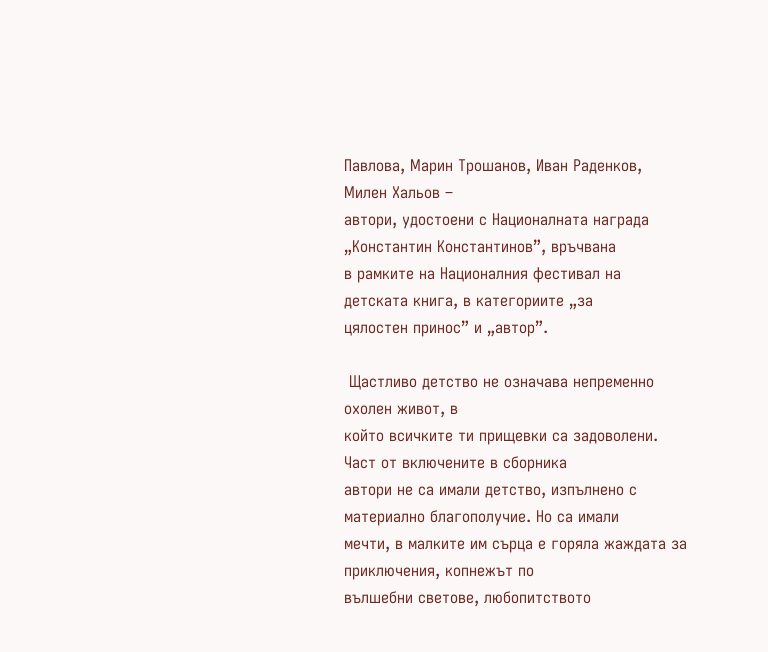Павлова, Марин Трошанов, Иван Раденков, Милен Хальов –
автори, удостоени с Националната награда „Константин Константинов”, връчвана
в рамките на Националния фестивал на детската книга, в категориите „за
цялостен принос” и „автор”.

 Щастливо детство не означава непременно охолен живот, в
който всичките ти прищевки са задоволени. Част от включените в сборника
автори не са имали детство, изпълнено с материално благополучие. Но са имали
мечти, в малките им сърца е горяла жаждата за приключения, копнежът по
вълшебни светове, любопитството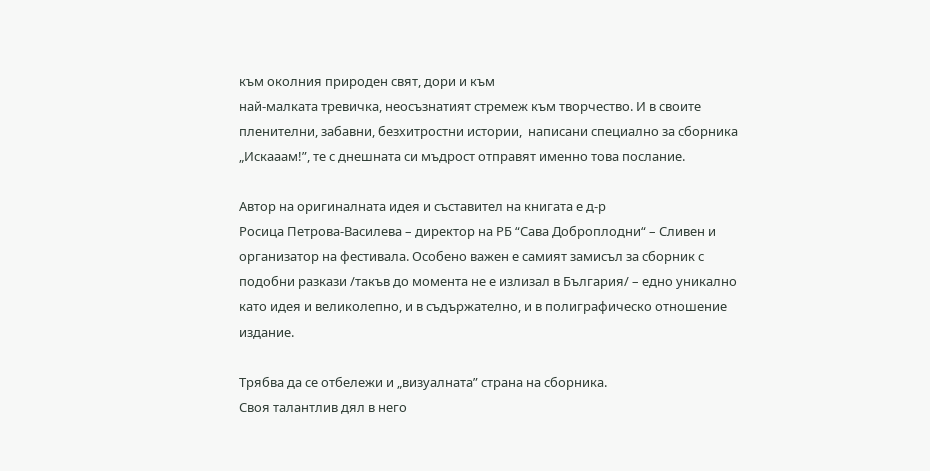към околния природен свят, дори и към
най-малката тревичка, неосъзнатият стремеж към творчество. И в своите
пленителни, забавни, безхитростни истории,  написани специално за сборника
„Искааам!”, те с днешната си мъдрост отправят именно това послание.

Автор на оригиналната идея и съставител на книгата е д-р
Росица Петрова-Василева – директор на РБ “Сава Доброплодни“ – Сливен и
организатор на фестивала. Особено важен е самият замисъл за сборник с
подобни разкази /такъв до момента не е излизал в България/ – едно уникално
като идея и великолепно, и в съдържателно, и в полиграфическо отношение
издание.

Трябва да се отбележи и „визуалната” страна на сборника.
Своя талантлив дял в него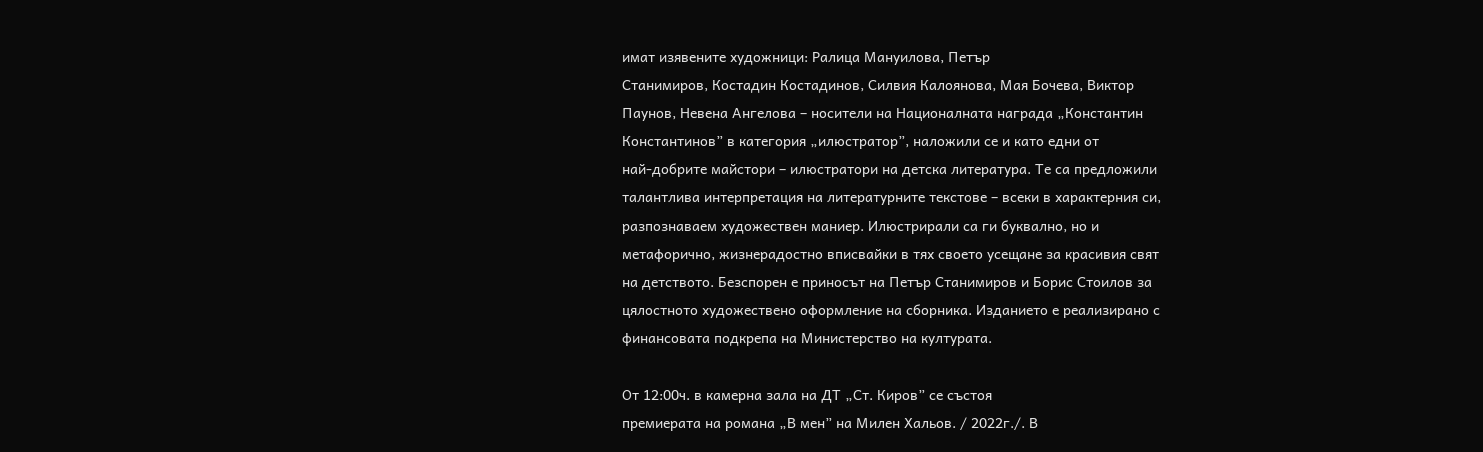имат изявените художници: Ралица Мануилова, Петър
Станимиров, Костадин Костадинов, Силвия Калоянова, Мая Бочева, Виктор
Паунов, Невена Ангелова – носители на Националната награда „Константин
Константинов” в категория „илюстратор”, наложили се и като едни от
най-добрите майстори – илюстратори на детска литература. Те са предложили
талантлива интерпретация на литературните текстове – всеки в характерния си,
разпознаваем художествен маниер. Илюстрирали са ги буквално, но и
метафорично, жизнерадостно вписвайки в тях своето усещане за красивия свят
на детството. Безспорен е приносът на Петър Станимиров и Борис Стоилов за
цялостното художествено оформление на сборника. Изданието е реализирано с
финансовата подкрепа на Министерство на културата.

От 12:00ч. в камерна зала на ДТ „Ст. Киров” се състоя
премиерата на романа „В мен” на Милен Хальов. / 2022г./. В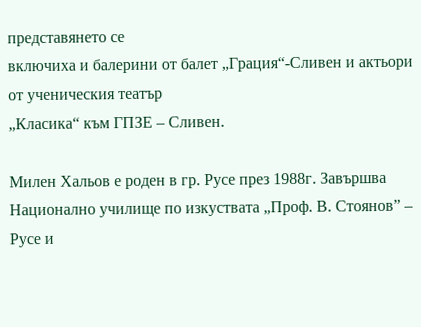представянето се
включиха и балерини от балет „Грация“-Сливен и актьори от ученическия театър
„Класика“ към ГПЗЕ – Сливен.

Милен Хальов е роден в гр. Русе през 1988г. Завършва
Национално училище по изкуствата „Проф. В. Стоянов” – Русе и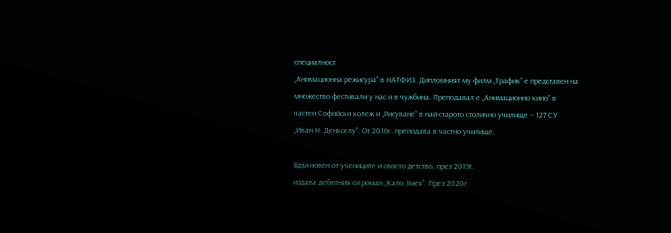специалност
„Анимационна режисура” в НАТФИЗ. Дипломният му филм „Трафик” е представен на
множество фестивали у нас и в чужбина. Преподавал е „Анимационно кино” в
частен Софийски колеж и „Рисуване” в най-старото столично училище – 127 СУ
„Иван Н. Денкоглу”. От 2016г. преподава в частно училище.

Вдъхновен от учениците и своето детство, през 2019г.
издава дебютния си роман „Кало Змея”. През 2020г.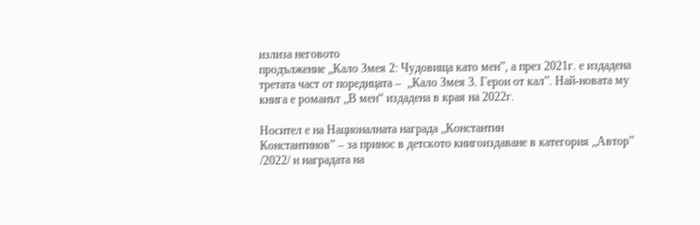излиза неговото
продължение „Кало Змея 2: Чудовища като мен”, а през 2021г. е издадена
третата част от поредицата –  „Кало Змея 3. Герои от кал”. Най-новата му
книга е романът „В мен“ издадена в края на 2022г.

Носител е на Националната награда „Константин
Константинов” – за принос в детското книгоиздаване в категория „Автор”
/2022/ и наградата на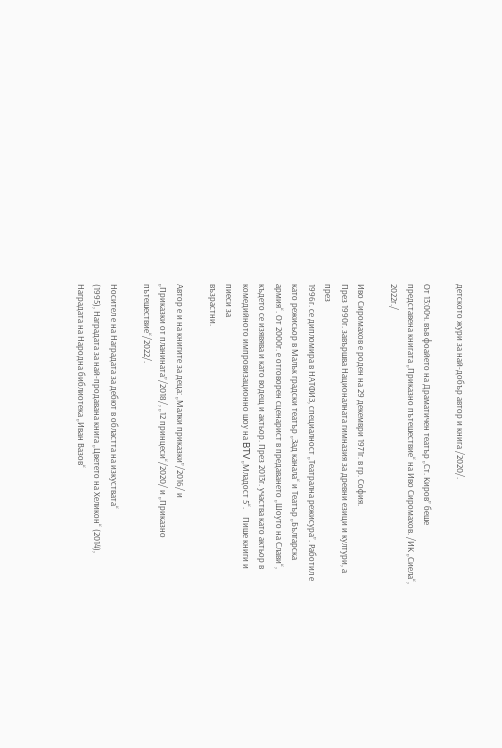детското жури за най-добър автор и книга /2020/.

От 13:00ч. във фоайето на Драматичен театър „Ст. Киров” беше
представена книгата „Приказно пътешествие“ на Иво Сиромахов. /ИК „Сиела“,
2022г./

Иво Сиромахов е роден на 29 декември 1971г. в гр. София.
През 1990г. завършва Националната гимназия за древни езици и култури, а през
1996г. се дипломира в НАТФИЗ, специалност „Театрална режисура”. Работил е
като режисьор в Малък градски театър „Зад канала“ и Театър „Българска
армия“. От 2000г. е отговорен сценарист в предаването „Шоуто на Слави“,
където се изявява и като водещ и актьор. През 2013г. участва като актьор в
комедийното импровизационно шоу на BTV „Младост 5“.    Пише книги и пиеси за
възрастни.

Автор е и на книгите за деца: „Малки приказки”/2016/ и
„Приказки от планината”/2018/, „12 принцеси“/2020/ и „Приказно
пътешествие“/2022/.

Носител е на Наградата за дебют в областта на изкуствата“
(1995), Наградата за най-продавана книга „Цветето на Хеликон“ (2014),
Наградата на Народна библиотека „Иван Вазов“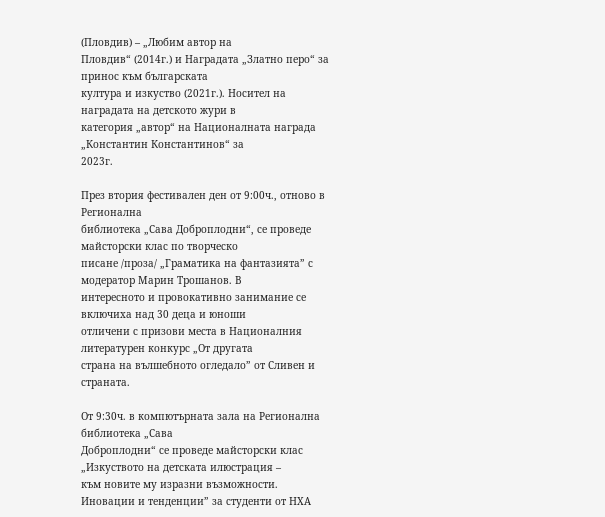(Пловдив) – „Любим автор на
Пловдив“ (2014г.) и Наградата „Златно перо“ за принос към българската
култура и изкуство (2021г.). Носител на наградата на детското жури в
категория „автор“ на Националната награда „Константин Константинов“ за
2023г.

През втория фестивален ден от 9:00ч., отново в Регионална
библиотека „Сава Доброплодни“, се проведе майсторски клас по творческо
писане /проза/ „Граматика на фантазията” с модератор Марин Трошанов. В
интересното и провокативно занимание се включиха над 30 деца и юноши
отличени с призови места в Националния литературен конкурс „От другата
страна на вълшебното огледало” от Сливен и страната.

От 9:30ч. в компютърната зала на Регионална библиотека „Сава
Доброплодни“ се проведе майсторски клас „Изкуството на детската илюстрация –
към новите му изразни възможности. Иновации и тенденции” за студенти от НХА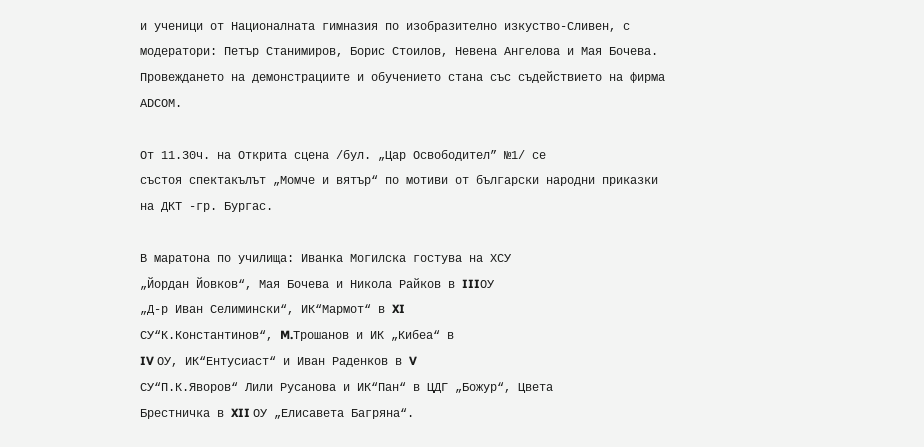и ученици от Националната гимназия по изобразително изкуство-Сливен, с
модератори: Петър Станимиров, Борис Стоилов, Невена Ангелова и Мая Бочева.
Провеждането на демонстрациите и обучението стана със съдействието на фирма
ADСOM.

От 11.30ч. на Открита сцена /бул. „Цар Освободител” №1/ се
състоя спектакълът „Момче и вятър“ по мотиви от български народни приказки
на ДКТ -гр. Бургас.

В маратона по училища: Иванка Могилска гостува на XСУ
„Йордан Йовков“, Мая Бочева и Никола Райков в IIIОУ
„Д-р Иван Селимински“, ИК“Мармот“ в XI
СУ“К.Константинов“, M.Трошанов и ИК „Кибеа“ в
IV ОУ, ИК“Ентусиаст“ и Иван Раденков в V
СУ“П.К.Яворов“ Лили Русанова и ИК“Пан“ в ЦДГ „Божур“, Цвета
Брестничка в XII ОУ „Елисавета Багряна“.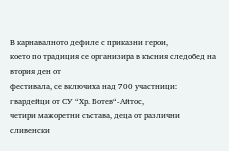В карнавалното дефиле с приказни герои,
което по традиция се организира в късния следобед на втория ден от
фестивала, се включиха над 700 участници: гвардейци от СУ “Хр. Ботев“-Айтос,
четири мажоретни състава, деца от различни сливенски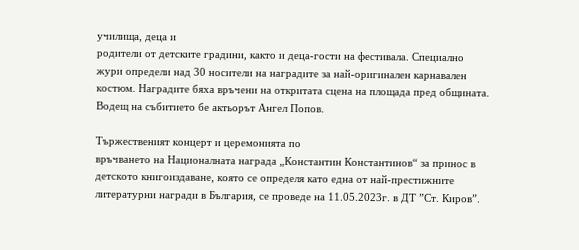училища, деца и
родители от детските градини, както и деца-гости на фестивала. Специално
жури определи над 30 носители на наградите за най-оригинален карнавален
костюм. Наградите бяха връчени на откритата сцена на площада пред общината.
Водещ на събитието бе актьорът Ангел Попов.

Тържественият концерт и церемонията по
връчването на Националната награда „Константин Константинов“ за принос в
детското книгоиздаване, която се определя като една от най-престижните
литературни награди в България, се проведе на 11.05.2023г. в ДТ ”Ст. Киров”.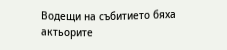Водещи на събитието бяха  актьорите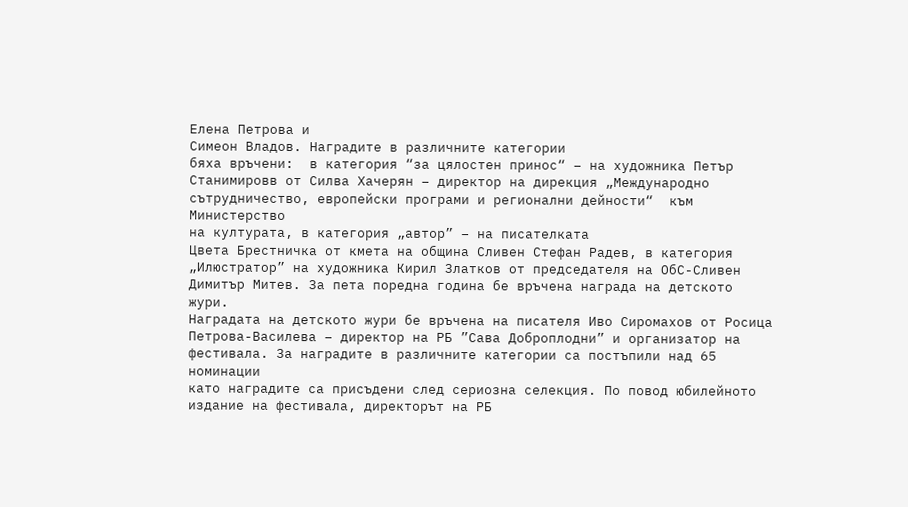Елена Петрова и
Симеон Владов. Наградите в различните категории
бяха връчени:  в категория “за цялостен принос“ – на художника Петър
Станимировв от Силва Хачерян – директор на дирекция „Международно
сътрудничество, европейски програми и регионални дейности“  към Министерство
на културата, в категория „автор” – на писателката
Цвета Брестничка от кмета на община Сливен Стефан Радев, в категория
„Илюстратор” на художника Кирил Златков от председателя на ОбС-Сливен
Димитър Митев. За пета поредна година бе връчена награда на детското жури.
Наградата на детското жури бе връчена на писателя Иво Сиромахов от Росица
Петрова-Василева – директор на РБ ”Сава Доброплодни” и организатор на
фестивала. За наградите в различните категории са постъпили над 65 номинации
като наградите са присъдени след сериозна селекция. По повод юбилейното
издание на фестивала, директорът на РБ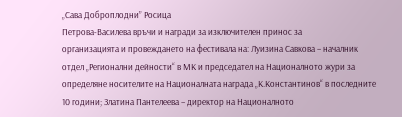„Сава Доброплодни” Росица
Петрова-Василева връчи и награди за изключителен принос за
организацията и провеждането на фестивала на: Луизина Савкова – началник
отдел „Регионални дейности“ в МК и председател на Националното жури за
определяне носителите на Националната награда „К.Константинов“ в последните
10 години; Златина Пантелеева – директор на Националното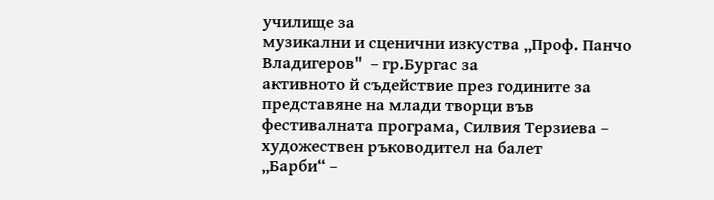училище за
музикални и сценични изкуства „Проф. Панчо Владигеров"  – гр.Бургас за
активното й съдействие през годините за представяне на млади творци във
фестивалната програма, Силвия Терзиева – художествен ръководител на балет
„Барби“ –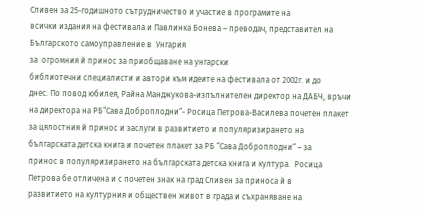Сливен за 25-годишното сътрудничество и участие в програмите на
всички издания на фестивала и Павлинка Бонева – преводач, представител на
Българското самоуправление в  Унгария
за  огромния й принос за приобщаване на унгарски
библиотечни специалисти и автори към идеите на фестивала от 2002г. и до
днес. По повод юбилея, Райна Манджукова-изпълнителен директор на ДАБЧ, връчи
на директора на РБ“Сава Доброплодни“- Росица Петрова-Василева почетен плакет
за цялостния й принос и заслуги в развитието и популяризирането на
българската детска книга и почетен плакет за РБ “Сава Доброплодни“ – за
принос в популяризирането на българската детска книга и култура.  Росица
Петрова бе отличена и с почетен знак на град Сливен за приноса й в
развитието на културния и обществен живот в града и съхраняване на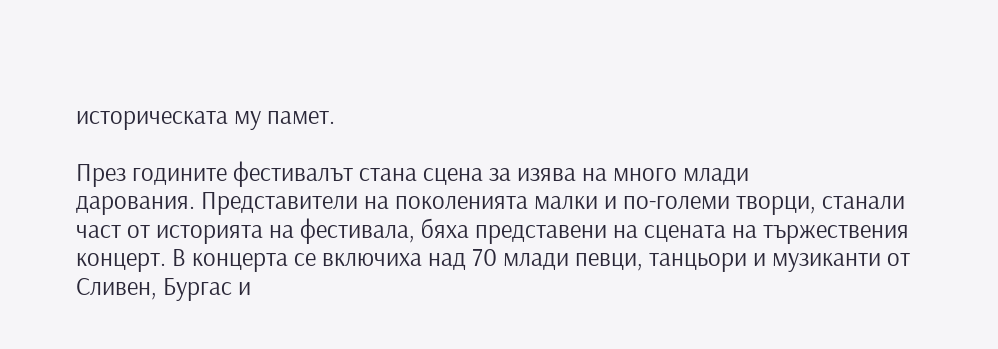историческата му памет.

През годините фестивалът стана сцена за изява на много млади
дарования. Представители на поколенията малки и по-големи творци, станали
част от историята на фестивала, бяха представени на сцената на тържествения
концерт. В концерта се включиха над 70 млади певци, танцьори и музиканти от
Сливен, Бургас и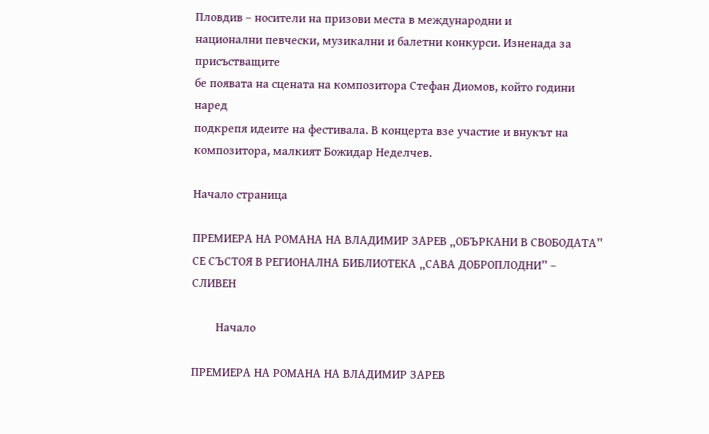Пловдив – носители на призови места в международни и
национални певчески, музикални и балетни конкурси. Изненада за присъстващите
бе появата на сцената на композитора Стефан Диомов, който години наред
подкрепя идеите на фестивала. В концерта взе участие и внукът на
композитора, малкият Божидар Неделчев.

Начало страница

ПРЕМИЕРА НА РОМАНА НА ВЛАДИМИР ЗАРЕВ „ОБЪРКАНИ В СВОБОДАТА” СЕ СЪСТОЯ В РЕГИОНАЛНА БИБЛИОТЕКА „САВА ДОБРОПЛОДНИ” – СЛИВЕН

        Начало

ПРЕМИЕРА НА РОМАНА НА ВЛАДИМИР ЗАРЕВ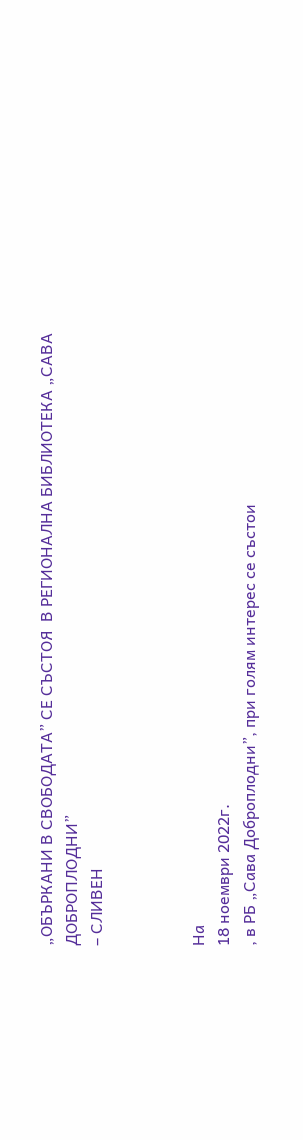„ОБЪРКАНИ В СВОБОДАТА” СЕ СЪСТОЯ  В РЕГИОНАЛНА БИБЛИОТЕКА „САВА ДОБРОПЛОДНИ”
– СЛИВЕН



На
18 ноември 2022г.
, в РБ „Сава Доброплодни”, при голям интерес се състои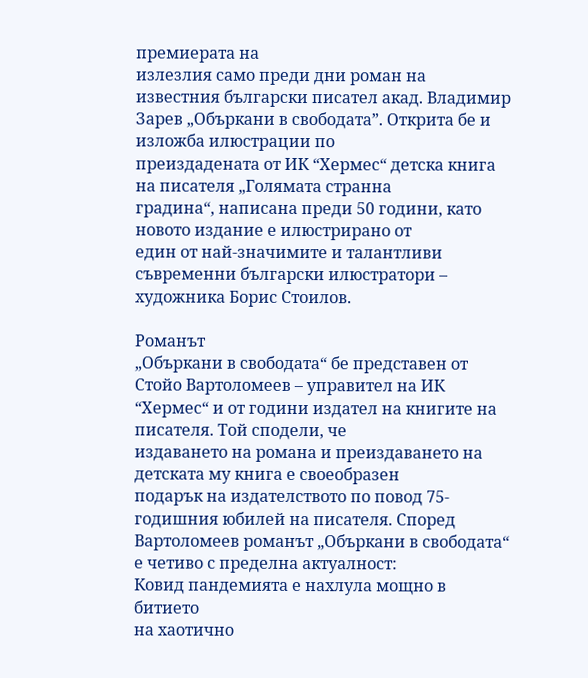премиерата на
излезлия само преди дни роман на известния български писател акад. Владимир
Зарев „Объркани в свободата”. Открита бе и изложба илюстрации по
преиздадената от ИК “Хермес“ детска книга на писателя „Голямата странна
градина“, написана преди 50 години, като новото издание е илюстрирано от
един от най-значимите и талантливи съвременни български илюстратори –
художника Борис Стоилов.

Романът
„Объркани в свободата“ бе представен от Стойо Вартоломеев – управител на ИК
“Хермес“ и от години издател на книгите на писателя. Той сподели, че
издаването на романа и преиздаването на детската му книга е своеобразен
подарък на издателството по повод 75-годишния юбилей на писателя. Според
Вартоломеев романът „Объркани в свободата“ е четиво с пределна актуалност:
Ковид пандемията е нахлула мощно в
битието
на хаотично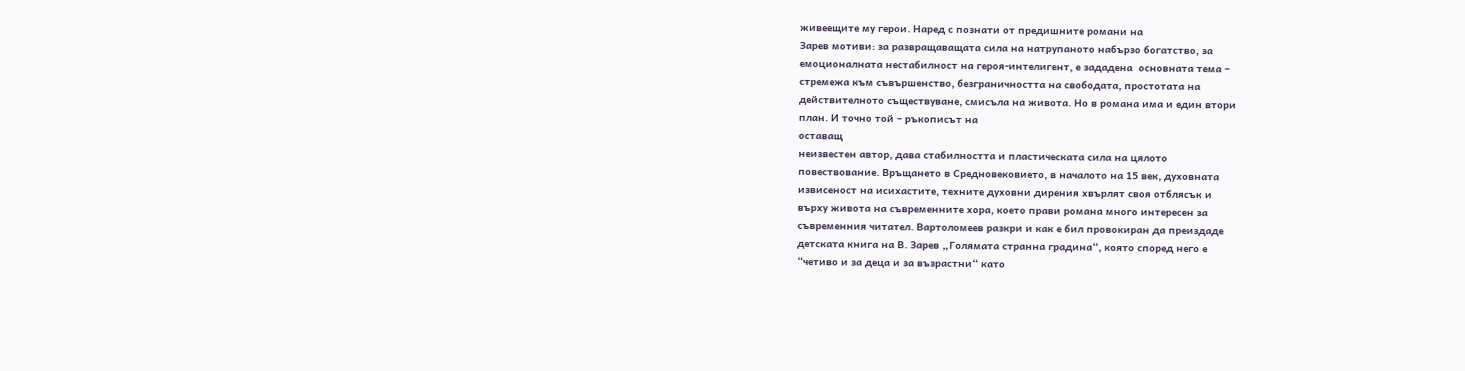живеещите му герои. Наред с познати от предишните романи на
Зарев мотиви: за развращаващата сила на натрупаното набързо богатство, за
емоционалната нестабилност на героя-интелигент, е зададена  основната тема –
стремежа към съвършенство, безграничността на свободата, простотата на
действителното съществуване, смисъла на живота. Но в романа има и един втори
план. И точно той – ръкописът на
оставащ
неизвестен автор, дава стабилността и пластическата сила на цялото
повествование. Връщането в Средновековието, в началото на 15 век, духовната
извисеност на исихастите, техните духовни дирения хвърлят своя отблясък и
върху живота на съвременните хора, което прави романа много интересен за
съвременния читател. Вартоломеев разкри и как е бил провокиран да преиздаде
детската книга на В. Зарев „Голямата странна градина“, която според него е
“четиво и за деца и за възрастни“ като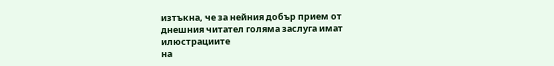изтъкна, че за нейния добър прием от
днешния читател голяма заслуга имат
илюстрациите
на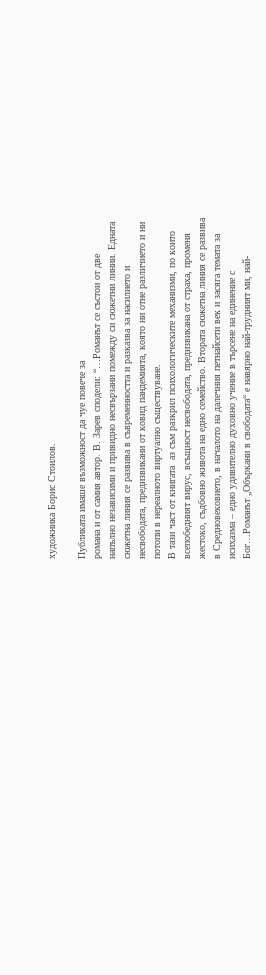художника Борис Стоилов.

Публиката имаше възможност да чуе повече за
романа и от самия автор. В. Зарев сподели: “…Романът се състои от две
напълно независими и привидно несвързани помежду си сюжетни линии. Едната
сюжетна линия се развива в съвременността и разказва за насилието и
несвободата, предизвикани от ковид пандемията, която ни отне различието и ни
потопи в нереалното виртуално съществуване.
В тази част от книгата  аз съм разкрил психологическите механизми, по които
всепобедният вирус, всъщност несвободата, предизвикана от страха, променя
жестоко, съдбовно живота на едно семейство. Втората сюжетна линия се развива
в Средновековието, в началото на далечния петнайсети век и засяга темата за
исихазма – едно удивително духовно учение в търсене на единение с
Бог…Романът „Объркани в свободата“ е навярно най-трудният ми, най-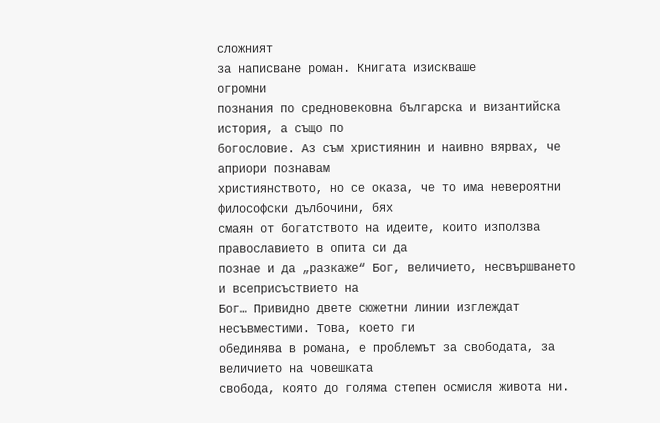сложният
за написване роман. Книгата изискваше
огромни
познания по средновековна българска и византийска история, а също по
богословие. Аз съм християнин и наивно вярвах, че априори познавам
християнството, но се оказа, че то има невероятни философски дълбочини, бях
смаян от богатството на идеите, които използва православието в опита си да
познае и да „разкаже“ Бог, величието, несвършването и всеприсъствието на
Бог… Привидно двете сюжетни линии изглеждат несъвместими. Това, което ги
обединява в романа, е проблемът за свободата, за величието на човешката
свобода, която до голяма степен осмисля живота ни.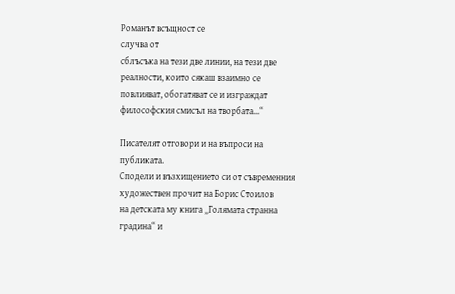Романът всъщност се
случва от
сблъсъка на тези две линии, на тези две реалности, които сякаш взаимно се
повлияват, обогатяват се и изграждат философския смисъл на творбата…“

Писателят отговори и на въпроси на публиката.
Сподели и възхищението си от съвременния художествен прочит на Борис Стоилов
на детската му книга „Голямата странна градина“ и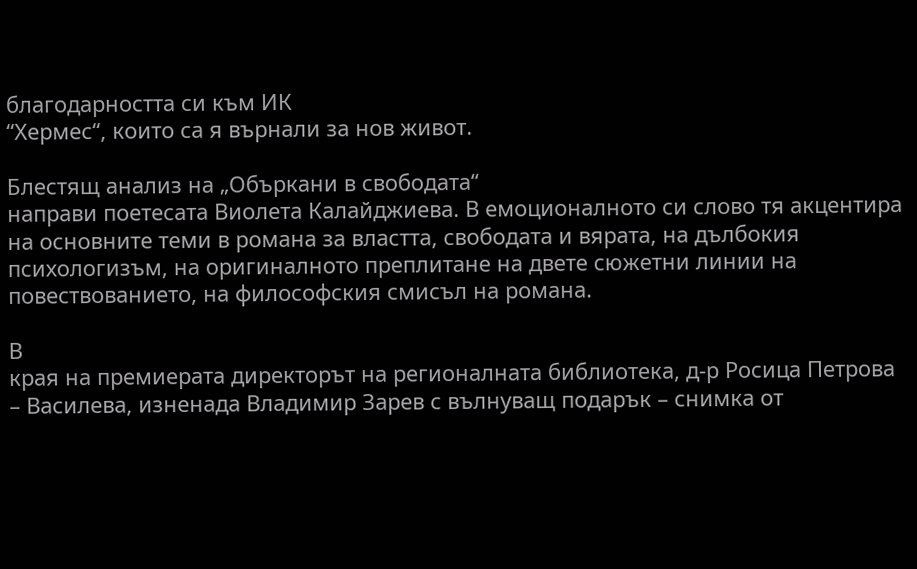благодарността си към ИК
“Хермес“, които са я върнали за нов живот.

Блестящ анализ на „Объркани в свободата“
направи поетесата Виолета Калайджиева. В емоционалното си слово тя акцентира
на основните теми в романа за властта, свободата и вярата, на дълбокия
психологизъм, на оригиналното преплитане на двете сюжетни линии на
повествованието, на философския смисъл на романа.

В
края на премиерата директорът на регионалната библиотека, д-р Росица Петрова
– Василева, изненада Владимир Зарев с вълнуващ подарък – снимка от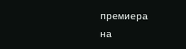премиера
на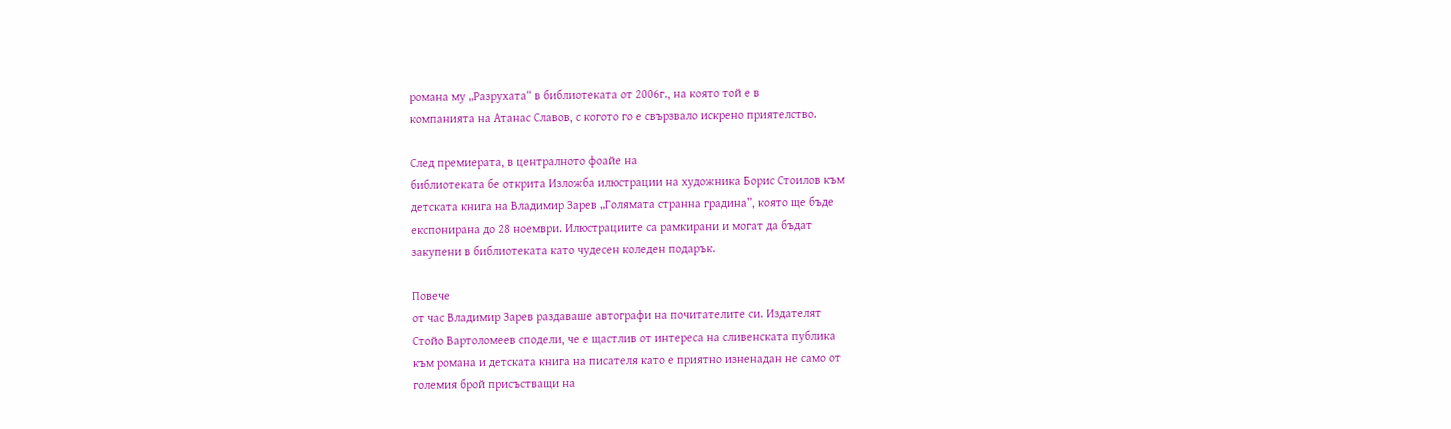романа му „Разрухата“ в библиотеката от 2006г., на която той е в
компанията на Атанас Славов, с когото го е свързвало искрено приятелство.

След премиерата, в централното фоайе на
библиотеката бе открита Изложба илюстрации на художника Борис Стоилов към
детската книга на Владимир Зарев „Голямата странна градина”, която ще бъде
експонирана до 28 ноември. Илюстрациите са рамкирани и могат да бъдат
закупени в библиотеката като чудесен коледен подарък.

Повече
от час Владимир Зарев раздаваше автографи на почитателите си. Издателят
Стойо Вартоломеев сподели, че е щастлив от интереса на сливенската публика
към романа и детската книга на писателя като е приятно изненадан не само от
големия брой присъстващи на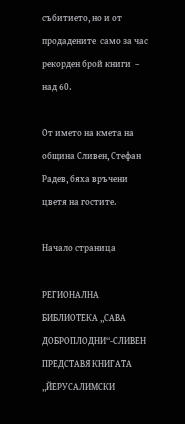събитието, но и от продадените  само за час
рекорден брой книги  – над 60.

От името на кмета на община Сливен, Стефан
Радев, бяха връчени цветя на гостите.

Начало страница

РЕГИОНАЛНА БИБЛИОТЕКА „САВА ДОБРОПЛОДНИ“-СЛИВЕН ПРЕДСТАВЯ КНИГАТА „ЙЕРУСАЛИМСКИ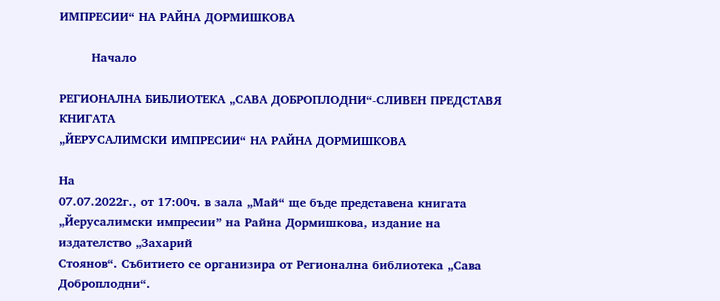ИМПРЕСИИ“ НА РАЙНА ДОРМИШКОВА

        Начало

РЕГИОНАЛНА БИБЛИОТЕКА „САВА ДОБРОПЛОДНИ“-СЛИВЕН ПРЕДСТАВЯ КНИГАТА
„ЙЕРУСАЛИМСКИ ИМПРЕСИИ“ НА РАЙНА ДОРМИШКОВА

На
07.07.2022г., от 17:00ч. в зала „Май“ ще бъде представена книгата
„Йерусалимски импресии” на Райна Дормишкова, издание на издателство „Захарий
Стоянов“. Събитието се организира от Регионална библиотека „Сава
Доброплодни“.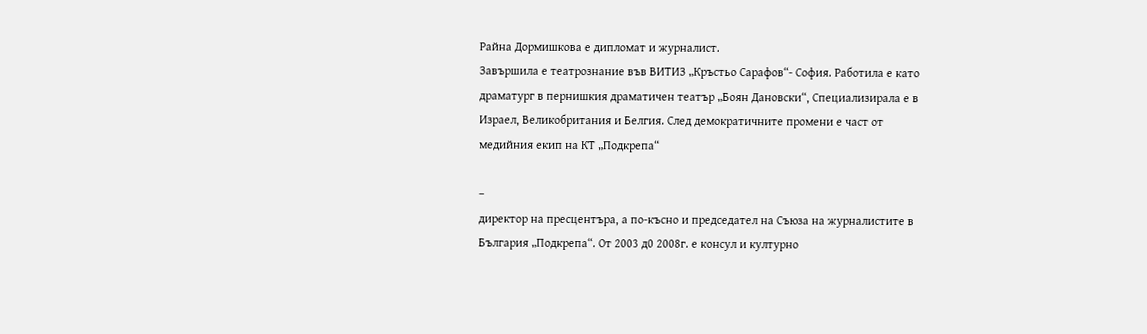Райна Дормишкова е дипломат и журналист.
Завършила е театрознание във ВИТИЗ „Кръстьо Сарафов“- София. Работила е като
драматург в пернишкия драматичен театър „Боян Дановски“, Специализирала е в
Израел, Великобритания и Белгия. След демократичните промени е част от
медийния екип на КТ „Подкрепа“

–
директор на пресцентъра, а по-късно и председател на Съюза на журналистите в
България „Подкрепа“. От 2003 д0 2008г. е консул и културно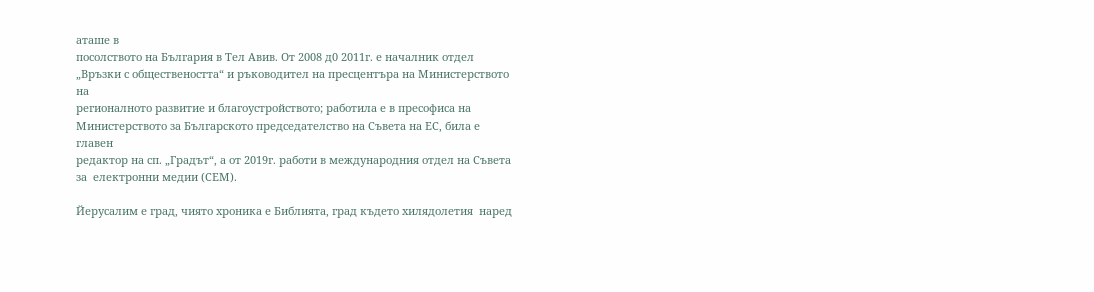аташе в
посолството на България в Тел Авив. От 2008 д0 2011г. е началник отдел
„Връзки с обществеността“ и ръководител на пресцентъра на Министерството на
регионалното развитие и благоустройството; работила е в пресофиса на
Министерството за Българското председателство на Съвета на ЕС, била е главен
редактор на сп. „Градът“, а от 2019г. работи в международния отдел на Съвета
за  електронни медии (СЕМ).

Йерусалим е град, чиято хроника е Библията, град където хилядолетия  наред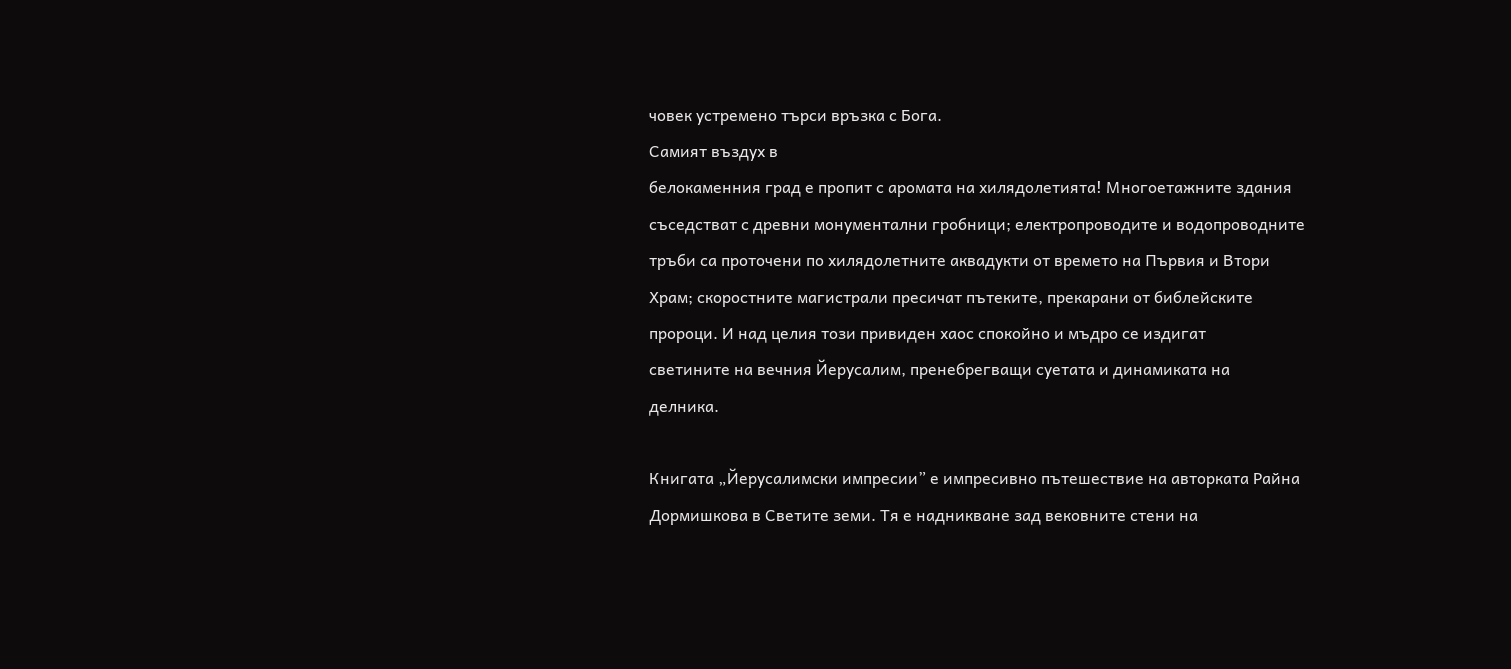човек устремено търси връзка с Бога.
Самият въздух в
белокаменния град е пропит с аромата на хилядолетията! Многоетажните здания
съседстват с древни монументални гробници; електропроводите и водопроводните
тръби са проточени по хилядолетните аквадукти от времето на Първия и Втори
Храм; скоростните магистрали пресичат пътеките, прекарани от библейските
пророци. И над целия този привиден хаос спокойно и мъдро се издигат
светините на вечния Йерусалим, пренебрегващи суетата и динамиката на
делника.

Книгата „Йерусалимски импресии” е импресивно пътешествие на авторката Райна
Дормишкова в Светите земи. Тя е надникване зад вековните стени на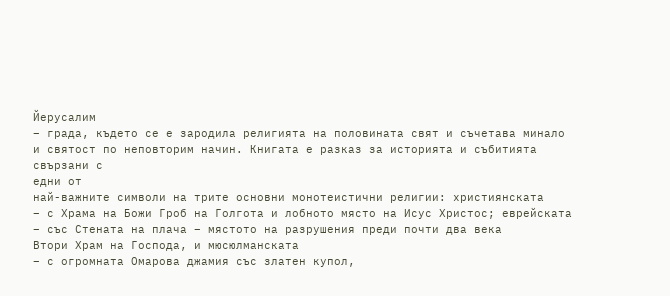Йерусалим
– града, където се е зародила религията на половината свят и съчетава минало
и святост по неповторим начин. Книгата е разказ за историята и събитията
свързани с
едни от
най-важните символи на трите основни монотеистични религии: християнската
– с Храма на Божи Гроб на Голгота и лобното място на Исус Христос; еврейската
– със Стената на плача – мястото на разрушения преди почти два века
Втори Храм на Господа, и мюсюлманската
– с огромната Омарова джамия със златен купол,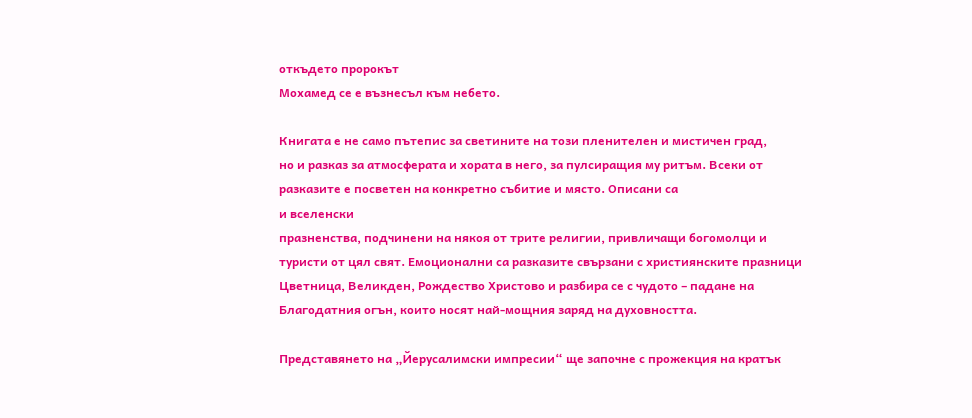откъдето пророкът
Мохамед се е възнесъл към небето.

Книгата е не само пътепис за светините на този пленителен и мистичен град,
но и разказ за атмосферата и хората в него, за пулсиращия му ритъм. Всеки от
разказите е посветен на конкретно събитие и място. Описани са
и вселенски
празненства, подчинени на някоя от трите религии, привличащи богомолци и
туристи от цял свят. Емоционални са разказите свързани с християнските празници
Цветница, Великден, Рождество Христово и разбира се с чудото – падане на
Благодатния огън, които носят най-мощния заряд на духовността.

Представянето на „Йерусалимски импресии“ ще започне с прожекция на кратък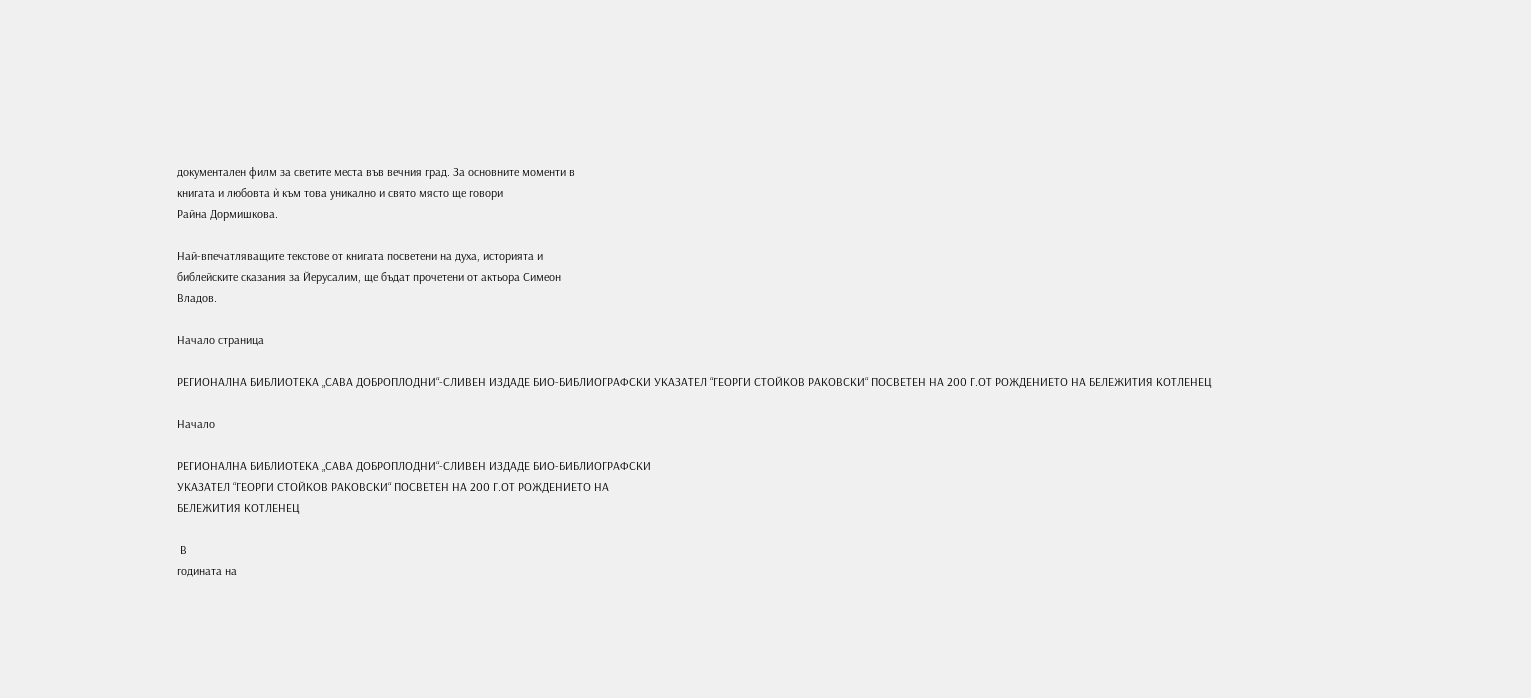документален филм за светите места във вечния град. За основните моменти в
книгата и любовта ѝ към това уникално и свято място ще говори
Райна Дормишкова.

Най-впечатляващите текстове от книгата посветени на духа, историята и
библейските сказания за Йерусалим, ще бъдат прочетени от актьора Симеон
Владов.

Начало страница

РЕГИОНАЛНА БИБЛИОТЕКА „САВА ДОБРОПЛОДНИ“-СЛИВЕН ИЗДАДЕ БИО-БИБЛИОГРАФСКИ УКАЗАТЕЛ “ГЕОРГИ СТОЙКОВ РАКОВСКИ“ ПОСВЕТЕН НА 200 Г.ОТ РОЖДЕНИЕТО НА БЕЛЕЖИТИЯ КОТЛЕНЕЦ

Начало

РЕГИОНАЛНА БИБЛИОТЕКА „САВА ДОБРОПЛОДНИ“-СЛИВЕН ИЗДАДЕ БИО-БИБЛИОГРАФСКИ
УКАЗАТЕЛ “ГЕОРГИ СТОЙКОВ РАКОВСКИ“ ПОСВЕТЕН НА 200 Г.ОТ РОЖДЕНИЕТО НА
БЕЛЕЖИТИЯ КОТЛЕНЕЦ

 В
годината на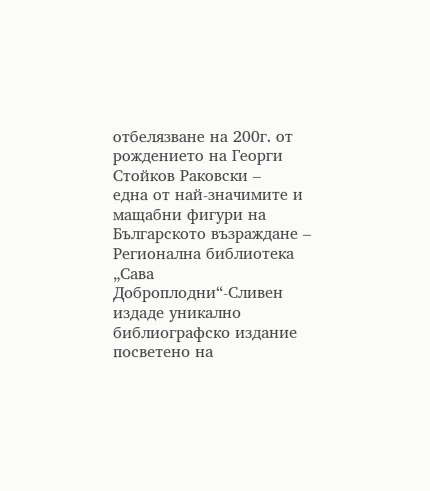отбелязвaне на 200г. от рождението на Георги Стойков Раковски –
една от най-значимите и мащабни фигури на Българското възраждане –
Регионална библиотека „Сава Доброплодни“-Сливен издаде уникално
библиографско издание посветено на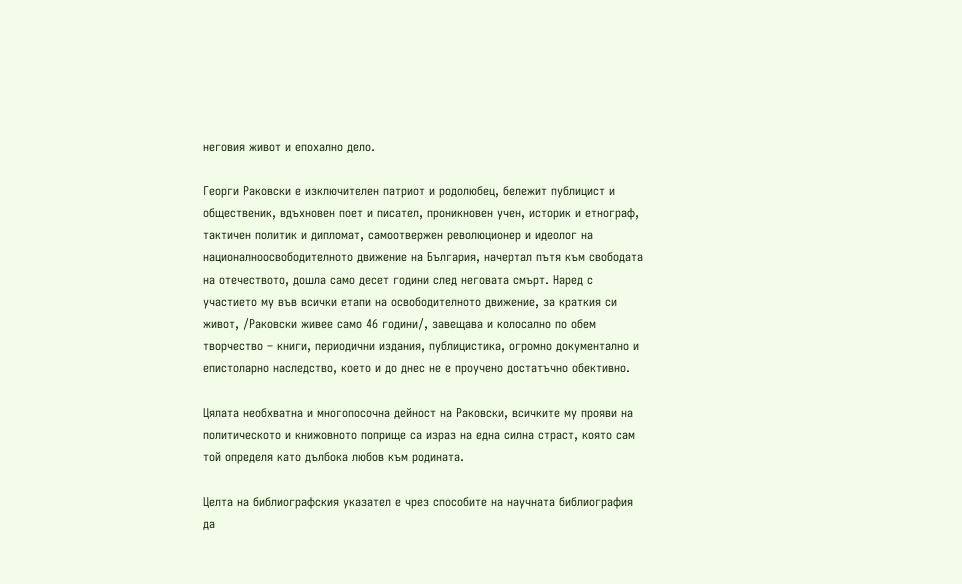неговия живот и епохално дело.

Георги Раковски е изключителен патриот и родолюбец, бележит публицист и
общественик, вдъхновен поет и писател, проникновен учен, историк и етнограф,
тактичен политик и дипломат, самоотвержен революционер и идеолог на
националноосвободителното движение на България, начертал пътя към свободата
на отечеството, дошла само десет години след неговата смърт. Наред с
участието му във всички етапи на освободителното движение, за краткия си
живот, /Раковски живее само 46 години/, завещава и колосално по обем
творчество – книги, периодични издания, публицистика, огромно документално и
епистоларно наследство, което и до днес не е проучено достатъчно обективно.

Цялата необхватна и многопосочна дейност на Раковски, всичките му прояви на
политическото и книжовното поприще са израз на една силна страст, която сам
той определя като дълбока любов към родината.

Целта на библиографския указател е чрез способите на научната библиография
да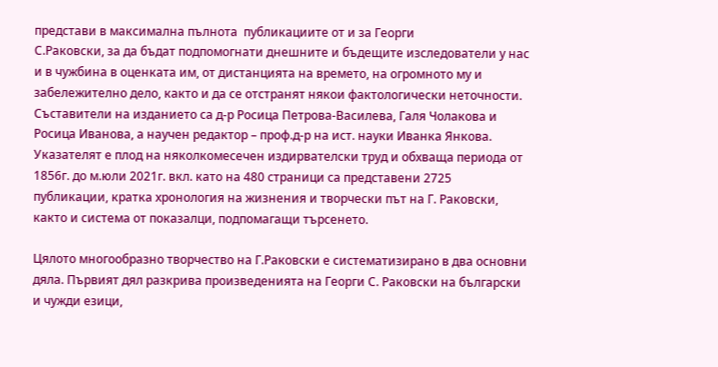представи в максимална пълнота  публикациите от и за Георги
С.Раковски, за да бъдат подпомогнати днешните и бъдещите изследователи у нас
и в чужбина в оценката им, от дистанцията на времето, на огромното му и
забележително дело, както и да се отстранят някои фактологически неточности.
Съставители на изданието са д-р Росица Петрова-Василева, Галя Чолакова и
Росица Иванова, а научен редактор – проф.д-р на ист. науки Иванка Янкова.
Указателят е плод на няколкомесечен издирвателски труд и обхваща периода от
1856г. до м.юли 2021г. вкл. като на 480 страници са представени 2725
публикации, кратка хронология на жизнения и творчески път на Г. Раковски,
както и система от показалци, подпомагащи търсенето.

Цялото многообразно творчество на Г.Раковски е систематизирано в два основни
дяла. Първият дял разкрива произведенията на Георги С. Раковски на български
и чужди езици,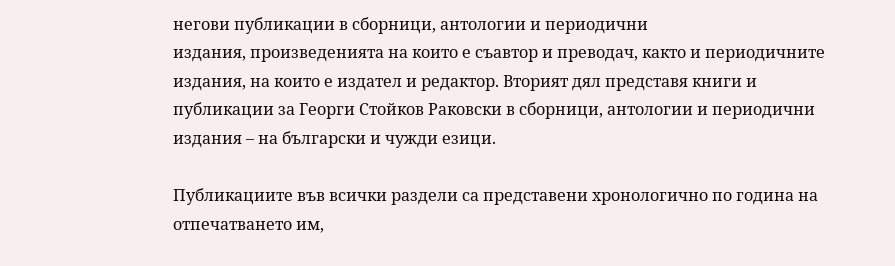негови публикации в сборници, антологии и периодични
издания, произведенията на които е съавтор и преводач, както и периодичните
издания, на които е издател и редактор. Вторият дял представя книги и
публикации за Георги Стойков Раковски в сборници, антологии и периодични
издания – на български и чужди езици.

Публикациите във всички раздели са представени хронологично по година на
отпечатването им,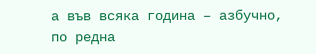а във всяка година – азбучно, по редна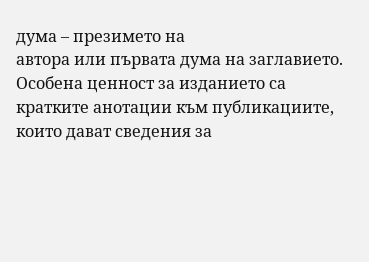дума – презимето на
автора или първата дума на заглавието. Особена ценност за изданието са
кратките анотации към публикациите, които дават сведения за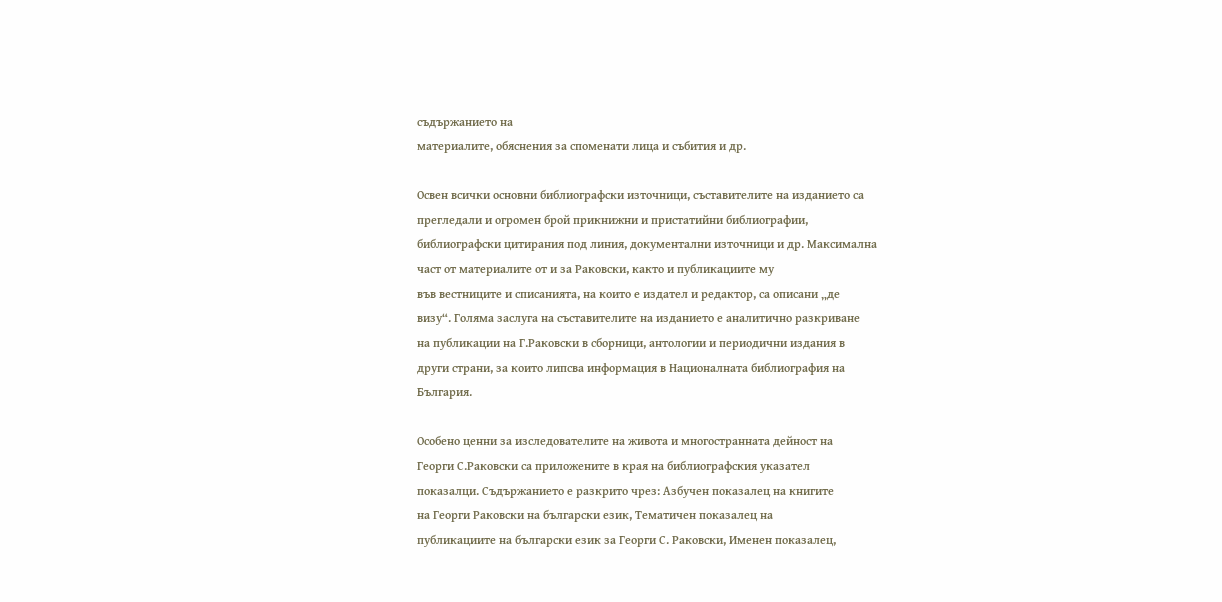съдържанието на
материалите, обяснения за споменати лица и събития и др.

Освен всички основни библиографски източници, съставителите на изданието са
прегледали и огромен брой прикнижни и пристатийни библиографии,
библиографски цитирания под линия, документални източници и др. Максимална
част от материалите от и за Раковски, както и публикациите му
във вестниците и списанията, на които е издател и редактор, са описани „де
визу“. Голяма заслуга на съставителите на изданието е аналитично разкриване
на публикации на Г.Раковски в сборници, антологии и периодични издания в
други страни, за които липсва информация в Националната библиография на
България.

Особено ценни за изследователите на живота и многостранната дейност на
Георги С.Раковски са приложените в края на библиографския указател
показалци. Съдържанието е разкрито чрез: Азбучен показалец на книгите
на Георги Раковски на български език, Тематичен показалец на
публикациите на български език за Георги С. Раковски, Именен показалец,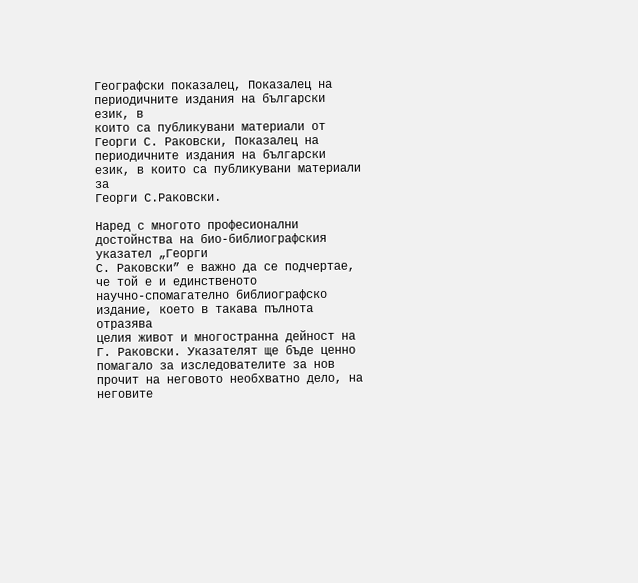Географски показалец, Показалец на периодичните издания на български език, в
които са публикувани материали от Георги С. Раковски, Показалец на
периодичните издания на български език, в които са публикувани материали за
Георги С.Раковски.

Наред с многото професионални достойнства на био-библиографския указател „Георги
С. Раковски” е важно да се подчертае, че той е и единственото
научно-спомагателно библиографско издание, което в такава пълнота отразява
целия живот и многостранна дейност на Г. Раковски. Указателят ще бъде ценно
помагало за изследователите за нов прочит на неговото необхватно дело, на
неговите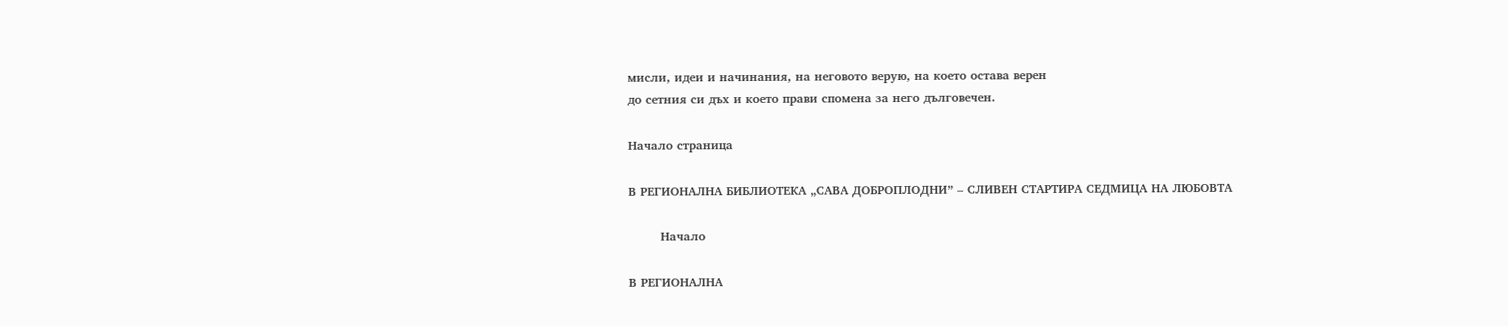мисли, идеи и начинания, на неговото верую, на което остава верен
до сетния си дъх и което прави спомена за него дълговечен.

Начало страница

В РЕГИОНАЛНА БИБЛИОТЕКА „САВА ДОБРОПЛОДНИ” – СЛИВЕН СТАРТИРА СЕДМИЦА НА ЛЮБОВТА

        Начало

В РЕГИОНАЛНА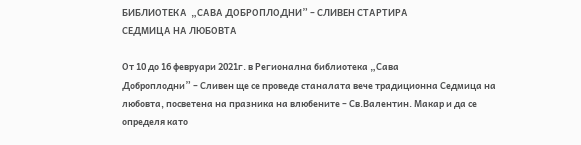БИБЛИОТЕКА  „САВА ДОБРОПЛОДНИ” – СЛИВЕН СТАРТИРА
СЕДМИЦА НА ЛЮБОВТА

От 10 до 16 февруари 2021г. в Регионална библиотека „Сава
Доброплодни” – Сливен ще се проведе станалата вече традиционна Седмица на
любовта, посветена на празника на влюбените – Св.Валентин. Макар и да се
определя като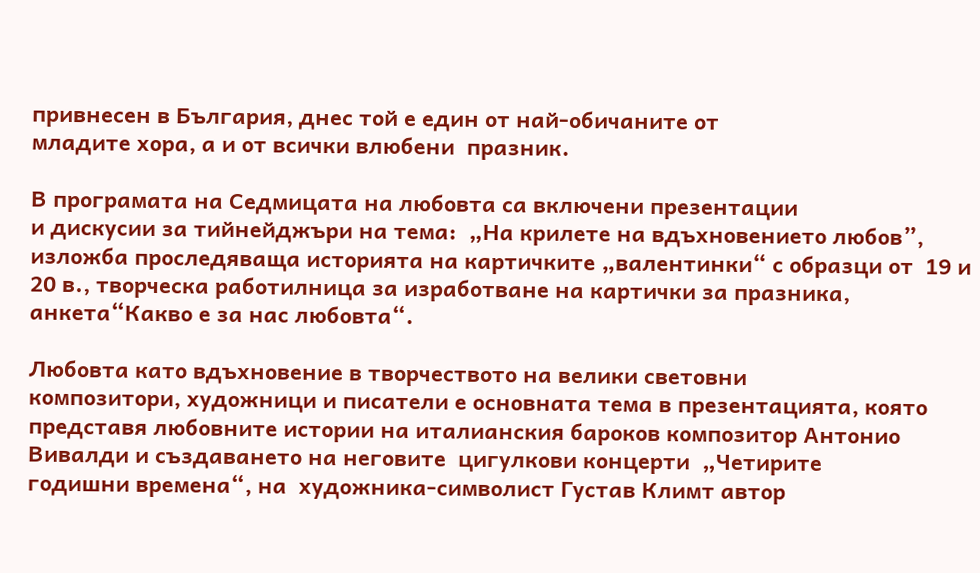привнесен в България, днес той е един от най-обичаните от
младите хора, а и от всички влюбени  празник.

В програмата на Седмицата на любовта са включени презентации
и дискусии за тийнейджъри на тема:  „На крилете на вдъхновението любов”,
изложба проследяваща историята на картичките „валентинки“ с образци от  19 и
20 в., творческа работилница за изработване на картички за празника,
анкета“Какво е за нас любовта“.

Любовта като вдъхновение в творчеството на велики световни
композитори, художници и писатели е основната тема в презентацията, която
представя любовните истории на италианския бароков композитор Антонио
Вивалди и създаването на неговите  цигулкови концерти  „Четирите
годишни времена“, на  художника-символист Густав Климт автор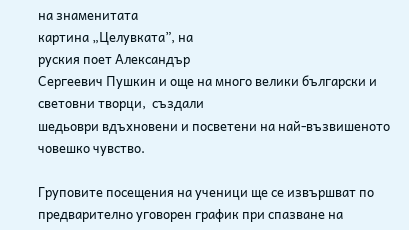на знаменитата
картина „Целувката”, на
руския поет Александър
Сергеевич Пушкин и още на много велики български и световни творци,  създали
шедьоври вдъхновени и посветени на най-възвишеното човешко чувство.

Груповите посещения на ученици ще се извършват по
предварително уговорен график при спазване на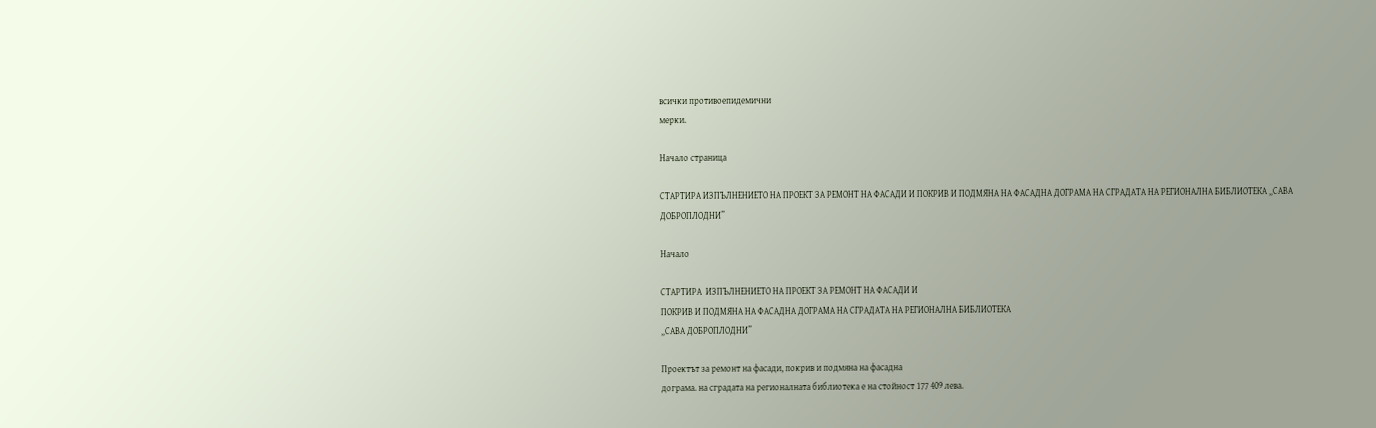всички противоепидемични
мерки.

Начало страница

СТАРТИРА ИЗПЪЛНЕНИЕТО НА ПРОЕКТ ЗА РЕМОНТ НА ФАСАДИ И ПОКРИВ И ПОДМЯНА НА ФАСАДНА ДОГРАМА НА СГРАДАТА НА РЕГИОНАЛНА БИБЛИОТЕКА „САВА ДОБРОПЛОДНИ”

Начало

СТАРТИРА  ИЗПЪЛНЕНИЕТО НА ПРОЕКТ ЗА РЕМОНТ НА ФАСАДИ И
ПОКРИВ И ПОДМЯНА НА ФАСАДНА ДОГРАМА НА СГРАДАТА НА РЕГИОНАЛНА БИБЛИОТЕКА
„САВА ДОБРОПЛОДНИ”

Проектът за ремонт на фасади, покрив и подмяна на фасадна
дограма. на сградата на регионалната библиотека е на стойност 177 409 лева.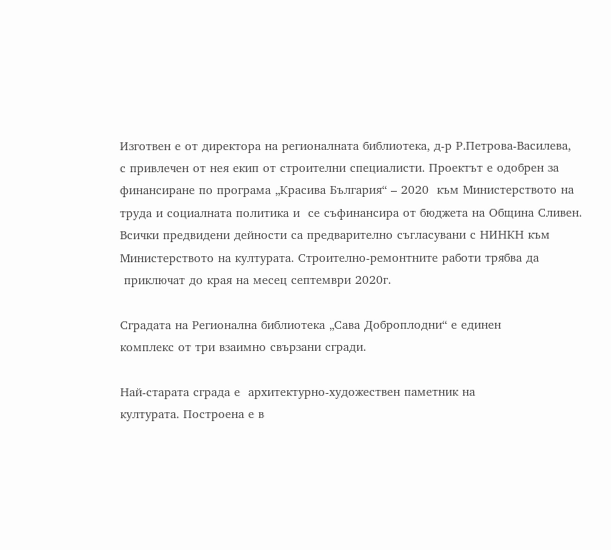Изготвен е от директора на регионалната библиотека, д-р Р.Петрова-Василева,
с привлечен от нея екип от строителни специалисти. Проектът е одобрен за
финансиране по програма „Красива България“ – 2020  към Министерството на
труда и социалната политика и  се съфинансира от бюджета на Община Сливен.
Всички предвидени дейности са предварително съгласувани с НИНКН към
Министерството на културата. Строително-ремонтните работи трябва да
 приключат до края на месец септември 2020г.

Сградата на Регионална библиотека „Сава Доброплодни“ е единен
комплекс от три взаимно свързани сгради.

Най-старата сграда е  архитектурно-художествен паметник на
културата. Построена е в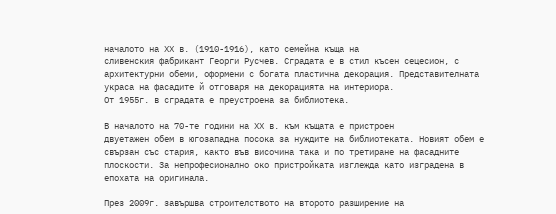началото на ХХ в. (1910-1916), като семейна къща на
сливенския фабрикант Георги Русчев. Сградата е в стил късен сецесион, с
архитектурни обеми, оформени с богата пластична декорация. Представителната
украса на фасадите й отговаря на декорацията на интериора.
От 1955г. в сградата е преустроена за библиотека.

В началото на 70-те години на XX в. към къщата е пристроен
двуетажен обем в югозападна посока за нуждите на библиотеката. Новият обем е
свързан със стария, както във височина така и по третиране на фасадните
плоскости. За непрофесионално око пристройката изглежда като изградена в
епохата на оригинала.

През 2009г. завършва строителството на второто разширение на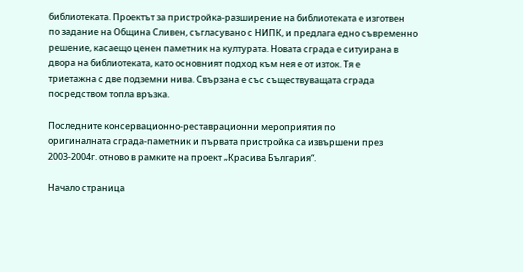библиотеката. Проектът за пристройка-разширение на библиотеката е изготвен
по задание на Община Сливен, съгласувано с НИПК, и предлага едно съвременно
решение, касаещо ценен паметник на културата. Новата сграда е ситуирана в
двора на библиотеката, като основният подход към нея е от изток. Тя е
триетажна с две подземни нива. Свързана е със съществуващата сграда
посредством топла връзка.

Последните консервационно-реставрационни мероприятия по
оригиналната сграда-паметник и първата пристройка са извършени през
2003-2004г. отново в рамките на проект „Красива България“.

Начало страница